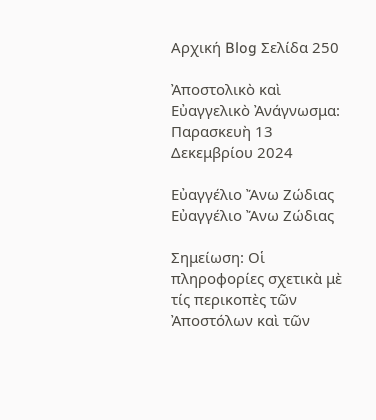Αρχική Blog Σελίδα 250

Ἀποστολικὸ καὶ Εὐαγγελικὸ Ἀνάγνωσμα: Παρασκευὴ 13 Δεκεμβρίου 2024

Εὐαγγέλιο Ἄνω Ζώδιας
Εὐαγγέλιο Ἄνω Ζώδιας

Σημείωση: Οἱ πληροφορίες σχετικὰ μὲ τίς περικοπὲς τῶν Ἀποστόλων καὶ τῶν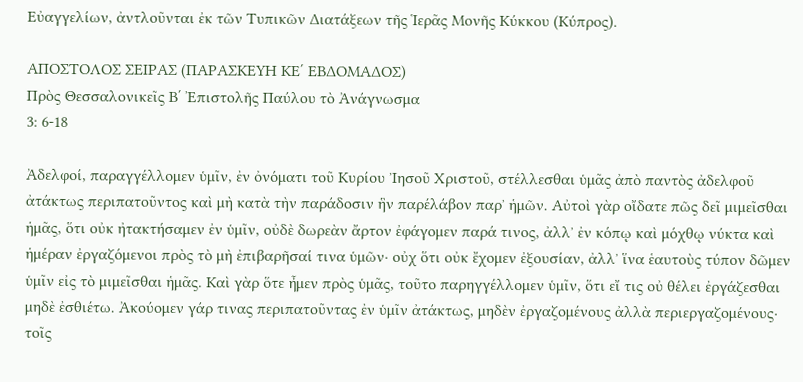Εὐαγγελίων, ἀντλοῦνται ἐκ τῶν Τυπικῶν Διατάξεων τῆς Ἱερᾶς Μονῆς Κύκκου (Κύπρος).

ΑΠΟΣΤΟΛΟΣ ΣΕΙΡΑΣ (ΠΑΡΑΣΚΕΥΗ ΚΕ΄ ΕΒΔΟΜΑΔΟΣ)
Πρὸς Θεσσαλονικεῖς Β΄ Ἐπιστολῆς Παύλου τὸ Ἀνάγνωσμα
3: 6-18

Ἀδελφοί, παραγγέλλομεν ὑμῖν, ἐν ὀνόματι τοῦ Κυρίου ᾽Ιησοῦ Χριστοῦ, στέλλεσθαι ὑμᾶς ἀπὸ παντὸς ἀδελφοῦ ἀτάκτως περιπατοῦντος καὶ μὴ κατὰ τὴν παράδοσιν ἣν παρέλάβον παρ᾽ ἡμῶν. Αὐτοὶ γὰρ οἴδατε πῶς δεῖ μιμεῖσθαι ἡμᾶς, ὅτι οὐκ ἠτακτήσαμεν ἐν ὑμῖν, οὐδὲ δωρεὰν ἄρτον ἐφάγομεν παρά τινος, ἀλλ᾽ ἐν κόπῳ καὶ μόχθῳ νύκτα καὶ ἡμέραν ἐργαζόμενοι πρὸς τὸ μὴ ἐπιβαρῆσαί τινα ὑμῶν· οὐχ ὅτι οὐκ ἔχομεν ἐξουσίαν, ἀλλ᾽ ἵνα ἑαυτοὺς τύπον δῶμεν ὑμῖν εἰς τὸ μιμεῖσθαι ἡμᾶς. Καὶ γὰρ ὅτε ἦμεν πρὸς ὑμᾶς, τοῦτο παρηγγέλλομεν ὑμῖν, ὅτι εἴ τις οὐ θέλει ἐργάζεσθαι μηδὲ ἐσθιέτω. Ἀκούομεν γάρ τινας περιπατοῦντας ἐν ὑμῖν ἀτάκτως, μηδὲν ἐργαζομένους ἀλλὰ περιεργαζομένους· τοῖς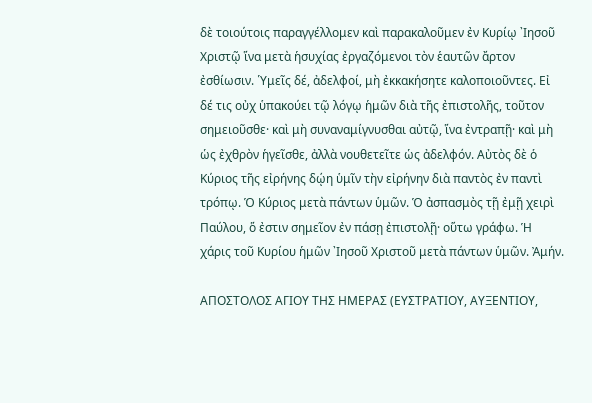δὲ τοιούτοις παραγγέλλομεν καὶ παρακαλοῦμεν ἐν Κυρίῳ ᾽Ιησοῦ Χριστῷ ἵνα μετὰ ἡσυχίας ἐργαζόμενοι τὸν ἑαυτῶν ἄρτον ἐσθίωσιν. ῾Υμεῖς δέ, ἀδελφοί, μὴ ἐκκακήσητε καλοποιοῦντες. Εἰ δέ τις οὐχ ὑπακούει τῷ λόγῳ ἡμῶν διὰ τῆς ἐπιστολῆς, τοῦτον σημειοῦσθε· καὶ μὴ συναναμίγνυσθαι αὐτῷ, ἵνα ἐντραπῇ· καὶ μὴ ὡς ἐχθρὸν ἡγεῖσθε, ἀλλὰ νουθετεῖτε ὡς ἀδελφόν. Αὐτὸς δὲ ὁ Κύριος τῆς εἰρήνης δῴη ὑμῖν τὴν εἰρήνην διὰ παντὸς ἐν παντὶ τρόπῳ. Ὁ Κύριος μετὰ πάντων ὑμῶν. Ὁ ἀσπασμὸς τῇ ἐμῇ χειρὶ Παύλου, ὅ ἐστιν σημεῖον ἐν πάσῃ ἐπιστολῇ· οὕτω γράφω. Ἡ χάρις τοῦ Κυρίου ἡμῶν ᾽Ιησοῦ Χριστοῦ μετὰ πάντων ὑμῶν. Ἀμήν.

ΑΠΟΣΤΟΛΟΣ ΑΓΙΟΥ ΤΗΣ ΗΜΕΡΑΣ (ΕΥΣΤΡΑΤΙΟΥ, ΑΥΞΕΝΤΙΟΥ,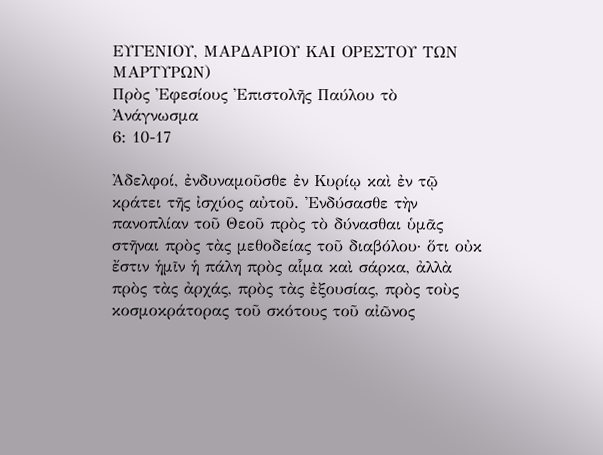ΕΥΓΕΝΙΟΥ, ΜΑΡΔΑΡΙΟΥ ΚΑΙ ΟΡΕΣΤΟΥ ΤΩΝ ΜΑΡΤΥΡΩΝ)
Πρὸς Ἐφεσίους Ἐπιστολῆς Παύλου τὸ Ἀνάγνωσμα
6: 10-17

Ἀδελφοί, ἐνδυναμοῦσθε ἐν Κυρίῳ καὶ ἐν τῷ κράτει τῆς ἰσχύος αὐτοῦ. Ἐνδύσασθε τὴν πανοπλίαν τοῦ Θεοῦ πρὸς τὸ δύνασθαι ὑμᾶς στῆναι πρὸς τὰς μεθοδείας τοῦ διαβόλου· ὅτι οὐκ ἔστιν ἡμῖν ἡ πάλη πρὸς αἷμα καὶ σάρκα, ἀλλὰ πρὸς τὰς ἀρχάς, πρὸς τὰς ἐξουσίας, πρὸς τοὺς κοσμοκράτορας τοῦ σκότους τοῦ αἰῶνος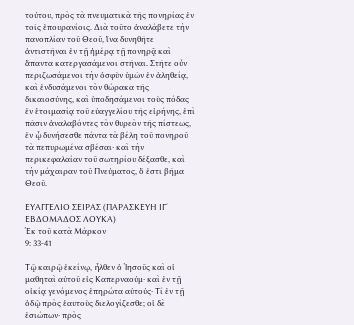τούτου, πρὸς τὰ πνευματικὰ τῆς πονηρίας ἐν τοῖς ἐπουρανίοις. Διὰ τοῦτο ἀναλάβετε τὴν πανοπλίαν τοῦ Θεοῦ, ἵνα δυνηθῆτε ἀντιστῆναι ἐν τῇ ἡμέρᾳ τῇ πονηρᾷ καὶ ἅπαντα κατεργασάμενοι στῆναι. Στῆτε οὖν περιζωσάμενοι τὴν ὀσφὺν ὑμῶν ἐν ἀληθείᾳ, καὶ ἐνδυσάμενοι τὸν θώρακα τῆς δικαιοσύνης, καὶ ὑποδησάμενοι τοὺς πόδας ἐν ἑτοιμασίᾳ τοῦ εὐαγγελίου τῆς εἰρήνης, ἐπὶ πᾶσιν ἀναλαβόντες τὸν θυρεὸν τῆς πίστεως, ἐν ᾧ δυνήσεσθε πάντα τὰ βέλη τοῦ πονηροῦ τὰ πεπυρωμένα σβέσαι· καὶ τὴν περικεφαλαίαν τοῦ σωτηρίου δέξασθε, καὶ τὴν μάχαιραν τοῦ Πνεύματος, ὅ ἐστι βῆμα Θεοῦ.

ΕΥΑΓΓΕΛΙΟ ΣΕΙΡΑΣ (ΠΑΡΑΣΚΕΥΗ ΙΓ΄ ΕΒΔΟΜΑΔΟΣ ΛΟΥΚΑ)
Ἐκ τοῦ κατὰ Μάρκον
9: 33-41

Τῷ καιρῷ ἐκείνῳ, ἦλθεν ὁ Ἰησοῦς καὶ οἱ μαθηταὶ αὐτοῦ εἰς Καπερναούμ· καὶ ἐν τῇ οἰκίᾳ γενόμενος ἐπηρώτα αὐτούς· Τί ἐν τῇ ὁδῷ πρὸς ἑαυτοὺς διελογίζεσθε; οἱ δὲ ἐσιώπων· πρὸς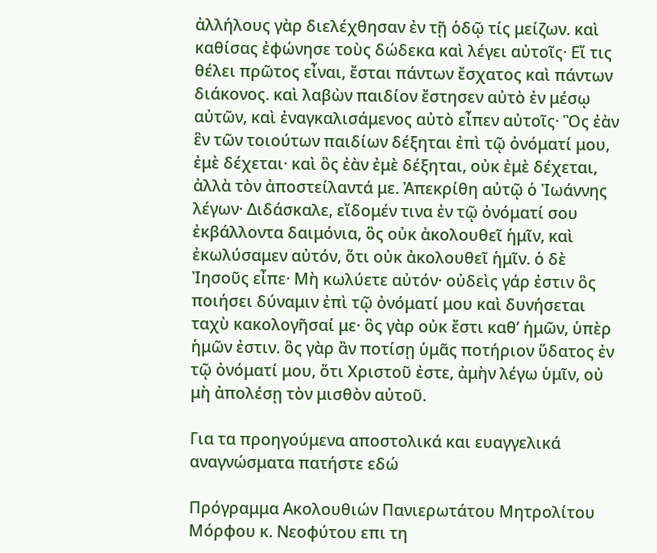ἀλλήλους γὰρ διελέχθησαν ἐν τῇ ὁδῷ τίς μείζων. καὶ καθίσας ἐφώνησε τοὺς δώδεκα καὶ λέγει αὐτοῖς· Εἴ τις θέλει πρῶτος εἶναι, ἔσται πάντων ἔσχατος καὶ πάντων διάκονος. καὶ λαβὼν παιδίον ἔστησεν αὐτὸ ἐν μέσῳ αὐτῶν, καὶ ἐναγκαλισάμενος αὐτὸ εἶπεν αὐτοῖς· Ὃς ἐὰν ἓν τῶν τοιούτων παιδίων δέξηται ἐπὶ τῷ ὀνόματί μου, ἐμὲ δέχεται· καὶ ὃς ἐὰν ἐμὲ δέξηται, οὐκ ἐμὲ δέχεται, ἀλλὰ τὸν ἀποστείλαντά με. Ἀπεκρίθη αὐτῷ ὁ Ἰωάννης λέγων· Διδάσκαλε, εἴδομέν τινα ἐν τῷ ὀνόματί σου ἐκβάλλοντα δαιμόνια, ὃς οὐκ ἀκολουθεῖ ἡμῖν, καὶ ἐκωλύσαμεν αὐτόν, ὅτι οὐκ ἀκολουθεῖ ἡμῖν. ὁ δὲ Ἰησοῦς εἶπε· Μὴ κωλύετε αὐτόν· οὐδεὶς γάρ ἐστιν ὃς ποιήσει δύναμιν ἐπὶ τῷ ὀνόματί μου καὶ δυνήσεται ταχὺ κακολογῆσαί με· ὃς γὰρ οὐκ ἔστι καθ’ ἡμῶν, ὑπὲρ ἡμῶν ἐστιν. ὃς γὰρ ἂν ποτίσῃ ὑμᾶς ποτήριον ὕδατος ἐν τῷ ὀνόματί μου, ὅτι Χριστοῦ ἐστε, ἀμὴν λέγω ὑμῖν, οὐ μὴ ἀπολέσῃ τὸν μισθὸν αὐτοῦ.

Για τα προηγούμενα αποστολικά και ευαγγελικά αναγνώσματα πατήστε εδώ

Πρόγραμμα Ακολουθιών Πανιερωτάτου Μητρολίτου Μόρφου κ. Νεοφύτου επι τη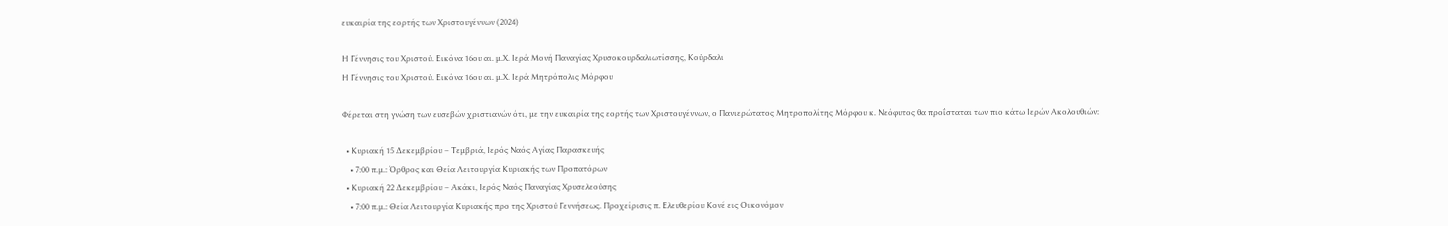ευκαιρία της εορτής των Χριστουγέννων (2024)

Η Γέννησις του Χριστού. Εικόνα 16ου αι. μ.Χ. Ιερά Μονή Παναγίας Χρυσοκουρδαλιωτίσσης, Κούρδαλι
Η Γέννησις του Χριστού. Εικόνα 16ου αι. μ.Χ. Ιερά Μητρόπολις Μόρφου

Φέρεται στη γνώση των ευσεβών χριστιανών ότι, με την ευκαιρία της εορτής των Χριστουγέννων, ο Πανιερώτατος Μητροπολίτης Μόρφου κ. Νεόφυτος θα προΐσταται των πιο κάτω Ιερών Ακολουθιών:

  • Κυριακή 15 Δεκεμβρίου – Τεμβριά, Ιερός Ναός Αγίας Παρασκευής
    • 7:00 π.μ.: Όρθρος και Θεία Λειτουργία Κυριακής των Προπατόρων
  • Κυριακή 22 Δεκεμβρίου – Ακάκι, Ιερός Ναός Παναγίας Χρυσελεούσης
    • 7:00 π.μ.: Θεία Λειτουργία Κυριακής προ της Χριστού Γεννήσεως. Προχείρισις π. Ελευθερίου Κονέ εις Οικονόμον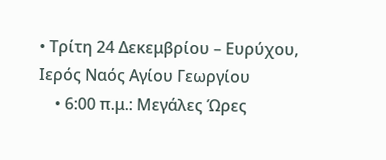• Τρίτη 24 Δεκεμβρίου – Ευρύχου, Ιερός Ναός Αγίου Γεωργίου
    • 6:00 π.μ.: Μεγάλες Ώρες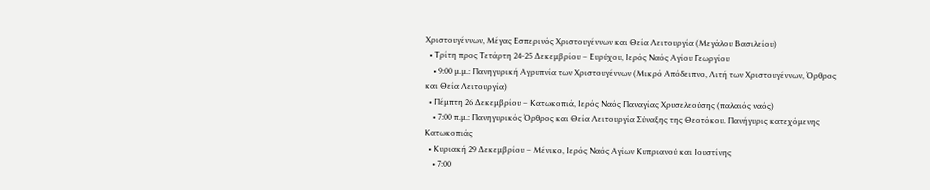Χριστουγέννων, Μέγας Εσπερινός Χριστουγέννων και Θεία Λειτουργία (Μεγάλου Βασιλείου)
  • Τρίτη προς Τετάρτη 24-25 Δεκεμβρίου – Ευρύχου, Ιερός Ναός Αγίου Γεωργίου
    • 9:00 μ.μ.: Πανηγυρική Αγρυπνία των Χριστουγέννων (Μικρό Απόδειπνο, Λιτή των Χριστουγέννων, Όρθρος και Θεία Λειτουργία)
  • Πέμπτη 26 Δεκεμβρίου – Κατωκοπιά, Ιερός Ναός Παναγίας Χρυσελεούσης (παλαιός ναός)
    • 7:00 π.μ.: Πανηγυρικός Όρθρος και Θεία Λειτουργία Σύναξης της Θεοτόκου. Πανήγυρις κατεχόμενης Κατωκοπιάς
  • Κυριακή 29 Δεκεμβρίου – Μένικο, Ιερός Ναός Αγίων Κυπριανού και Ιουστίνης
    • 7:00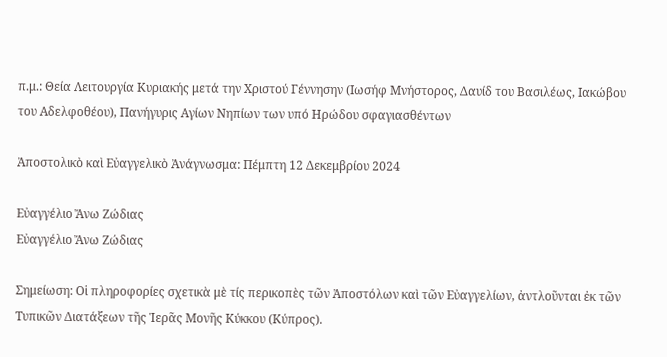π.μ.: Θεία Λειτουργία Κυριακής μετά την Χριστού Γέννησην (Ιωσήφ Μνήστορος, Δαυίδ του Βασιλέως, Ιακώβου του Αδελφοθέου), Πανήγυρις Αγίων Νηπίων των υπό Ηρώδου σφαγιασθέντων

Ἀποστολικὸ καὶ Εὐαγγελικὸ Ἀνάγνωσμα: Πέμπτη 12 Δεκεμβρίου 2024

Εὐαγγέλιο Ἄνω Ζώδιας
Εὐαγγέλιο Ἄνω Ζώδιας

Σημείωση: Οἱ πληροφορίες σχετικὰ μὲ τίς περικοπὲς τῶν Ἀποστόλων καὶ τῶν Εὐαγγελίων, ἀντλοῦνται ἐκ τῶν Τυπικῶν Διατάξεων τῆς Ἱερᾶς Μονῆς Κύκκου (Κύπρος).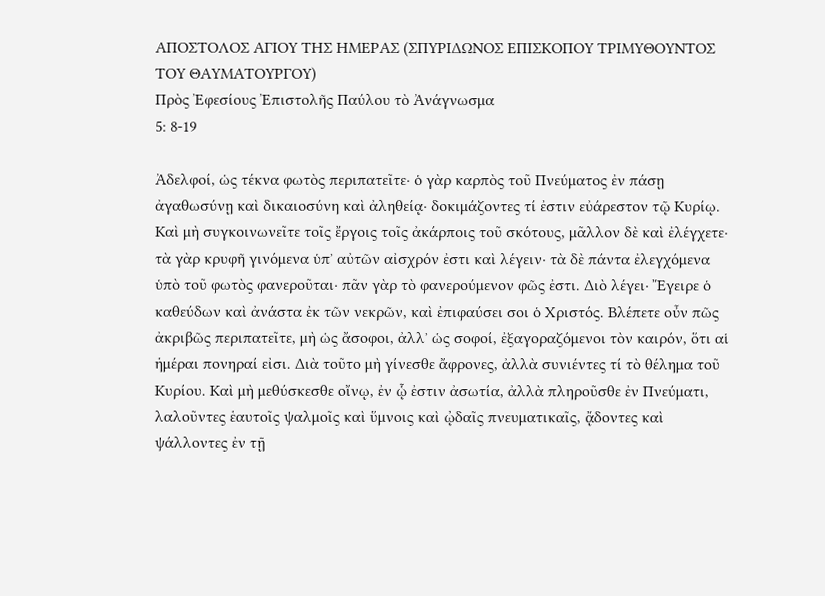ΑΠΟΣΤΟΛΟΣ ΑΓΙΟΥ ΤΗΣ ΗΜΕΡΑΣ (ΣΠΥΡΙΔΩΝΟΣ ΕΠΙΣΚΟΠΟΥ ΤΡΙΜΥΘΟΥΝΤΟΣ ΤΟΥ ΘΑΥΜΑΤΟΥΡΓΟΥ)
Πρὸς Ἐφεσίους Ἐπιστολῆς Παύλου τὸ Ἀνάγνωσμα
5: 8-19

Ἀδελφοί, ὡς τέκνα φωτὸς περιπατεῖτε· ὁ γὰρ καρπὸς τοῦ Πνεύματος ἐν πάσῃ ἀγαθωσύνῃ καὶ δικαιοσύνη καὶ ἀληθείᾳ· δοκιμάζοντες τί ἐστιν εὐάρεστον τῷ Κυρίῳ. Καὶ μὴ συγκοινωνεῖτε τοῖς ἔργοις τοῖς ἀκάρποις τοῦ σκότους, μᾶλλον δὲ καὶ ἐλέγχετε· τὰ γὰρ κρυφῆ γινόμενα ὑπ᾿ αὐτῶν αἰσχρόν ἐστι καὶ λέγειν· τὰ δὲ πάντα ἐλεγχόμενα ὑπὸ τοῦ φωτὸς φανεροῦται· πᾶν γὰρ τὸ φανερούμενον φῶς ἐστι. Διὸ λέγει· Ἔγειρε ὁ καθεύδων καὶ ἀνάστα ἐκ τῶν νεκρῶν, καὶ ἐπιφαύσει σοι ὁ Χριστός. Βλέπετε οὖν πῶς ἀκριβῶς περιπατεῖτε, μὴ ὡς ἄσοφοι, ἀλλ᾿ ὡς σοφοί, ἐξαγοραζόμενοι τὸν καιρόν, ὅτι αἱ ἡμέραι πονηραί εἰσι. Διὰ τοῦτο μὴ γίνεσθε ἄφρονες, ἀλλὰ συνιέντες τί τὸ θέλημα τοῦ Κυρίου. Καὶ μὴ μεθύσκεσθε οἴνῳ, ἐν ᾧ ἐστιν ἀσωτία, ἀλλὰ πληροῦσθε ἐν Πνεύματι, λαλοῦντες ἑαυτοῖς ψαλμοῖς καὶ ὕμνοις καὶ ᾠδαῖς πνευματικαῖς, ᾄδοντες καὶ ψάλλοντες ἐν τῇ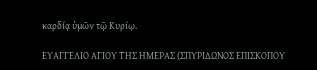καρδίᾳ ὑμῶν τῷ Κυρίῳ.

ΕΥΑΓΓΕΛΙΟ ΑΓΙΟΥ ΤΗΣ ΗΜΕΡΑΣ (ΣΠΥΡΙΔΩΝΟΣ ΕΠΙΣΚΟΠΟΥ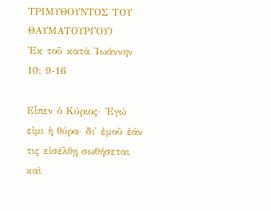ΤΡΙΜΥΘΟΥΝΤΟΣ ΤΟΥ ΘΑΥΜΑΤΟΥΡΓΟΥ)
Ἐκ τοῦ κατὰ Ἰωάννην
10: 9-16

Εἶπεν ὁ Κύριος· Ἐγώ εἰμι ἡ θύρα· δι᾽ ἐμοῦ ἐάν τις εἰσέλθῃ σωθήσεται καὶ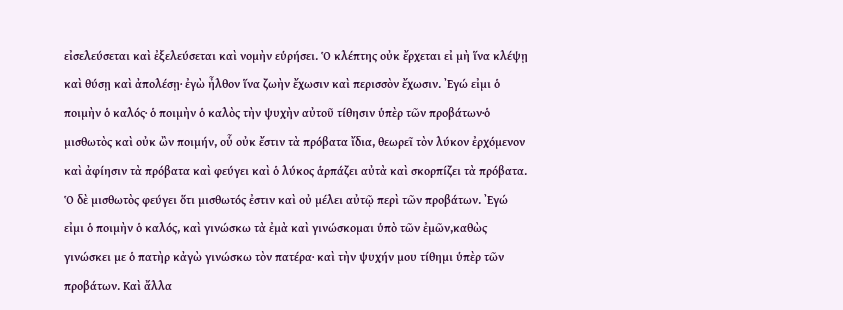εἰσελεύσεται καὶ ἐξελεύσεται καὶ νομὴν εὑρήσει. Ὁ κλέπτης οὐκ ἔρχεται εἰ μὴ ἵνα κλέψῃ καὶ θύσῃ καὶ ἀπολέσῃ· ἐγὼ ἦλθον ἵνα ζωὴν ἔχωσιν καὶ περισσὸν ἔχωσιν. ᾽Εγώ εἰμι ὁ ποιμὴν ὁ καλός· ὁ ποιμὴν ὁ καλὸς τὴν ψυχὴν αὐτοῦ τίθησιν ὑπὲρ τῶν προβάτων·ὁ μισθωτὸς καὶ οὐκ ὢν ποιμήν, οὗ οὐκ ἔστιν τὰ πρόβατα ἴδια, θεωρεῖ τὸν λύκον ἐρχόμενον καὶ ἀφίησιν τὰ πρόβατα καὶ φεύγει καὶ ὁ λύκος ἁρπάζει αὐτὰ καὶ σκορπίζει τὰ πρόβατα. Ὁ δὲ μισθωτὸς φεύγει ὅτι μισθωτός ἐστιν καὶ οὐ μέλει αὐτῷ περὶ τῶν προβάτων. ᾽Εγώ εἰμι ὁ ποιμὴν ὁ καλός, καὶ γινώσκω τὰ ἐμὰ καὶ γινώσκομαι ὑπὸ τῶν ἐμῶν,καθὼς γινώσκει με ὁ πατὴρ κἀγὼ γινώσκω τὸν πατέρα· καὶ τὴν ψυχήν μου τίθημι ὑπὲρ τῶν προβάτων. Καὶ ἄλλα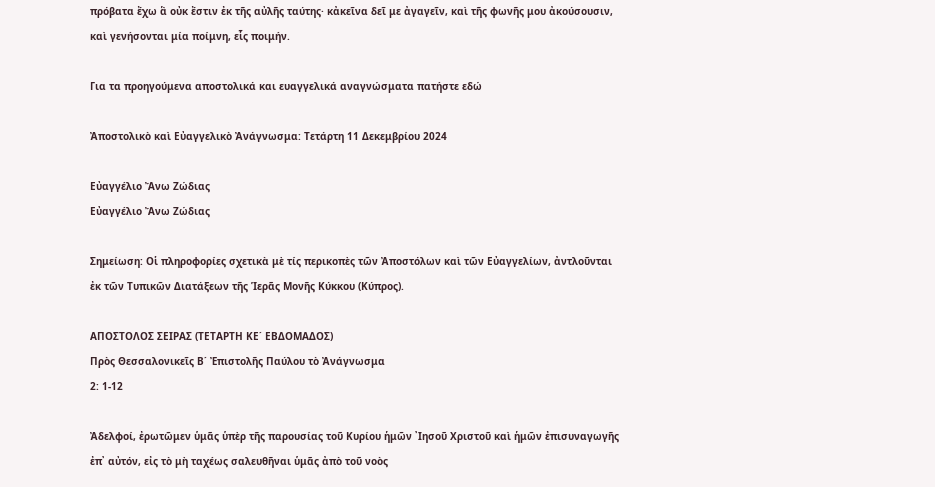πρόβατα ἔχω ἃ οὐκ ἔστιν ἐκ τῆς αὐλῆς ταύτης· κἀκεῖνα δεῖ με ἀγαγεῖν, καὶ τῆς φωνῆς μου ἀκούσουσιν, καὶ γενήσονται μία ποίμνη, εἷς ποιμήν.

Για τα προηγούμενα αποστολικά και ευαγγελικά αναγνώσματα πατήστε εδώ

Ἀποστολικὸ καὶ Εὐαγγελικὸ Ἀνάγνωσμα: Τετάρτη 11 Δεκεμβρίου 2024

Εὐαγγέλιο Ἄνω Ζώδιας
Εὐαγγέλιο Ἄνω Ζώδιας

Σημείωση: Οἱ πληροφορίες σχετικὰ μὲ τίς περικοπὲς τῶν Ἀποστόλων καὶ τῶν Εὐαγγελίων, ἀντλοῦνται ἐκ τῶν Τυπικῶν Διατάξεων τῆς Ἱερᾶς Μονῆς Κύκκου (Κύπρος).

ΑΠΟΣΤΟΛΟΣ ΣΕΙΡΑΣ (ΤΕΤΑΡΤΗ ΚΕ΄ ΕΒΔΟΜΑΔΟΣ)
Πρὸς Θεσσαλονικεῖς Β΄ Ἐπιστολῆς Παύλου τὸ Ἀνάγνωσμα
2: 1-12

Ἀδελφοί, ἐρωτῶμεν ὑμᾶς ὑπὲρ τῆς παρουσίας τοῦ Κυρίου ἡμῶν ᾽Ιησοῦ Χριστοῦ καὶ ἡμῶν ἐπισυναγωγῆς ἐπ᾽ αὐτόν, εἰς τὸ μὴ ταχέως σαλευθῆναι ὑμᾶς ἀπὸ τοῦ νοὸς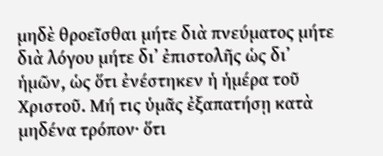μηδὲ θροεῖσθαι μήτε διὰ πνεύματος μήτε διὰ λόγου μήτε δι᾽ ἐπιστολῆς ὡς δι᾽ ἡμῶν, ὡς ὅτι ἐνέστηκεν ἡ ἡμέρα τοῦ Χριστοῦ. Μή τις ὑμᾶς ἐξαπατήσῃ κατὰ μηδένα τρόπον· ὅτι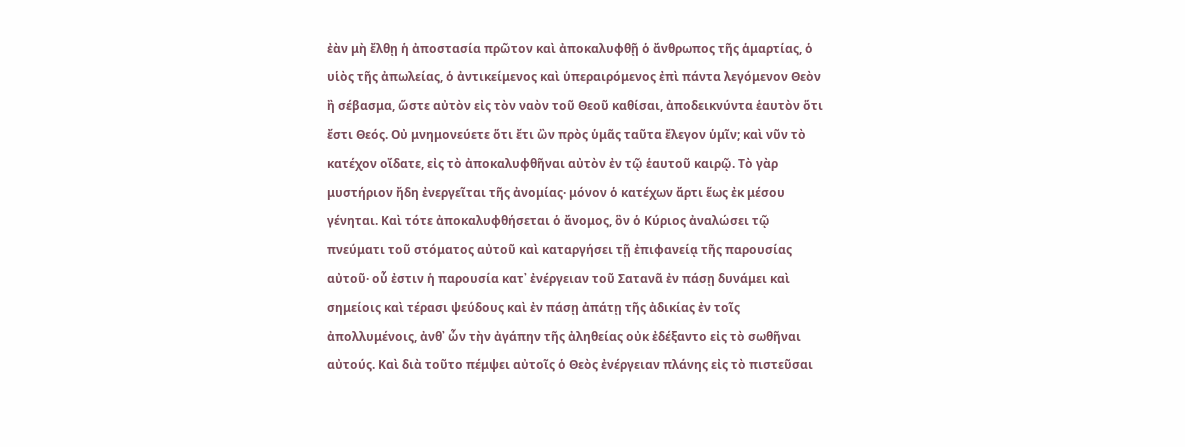ἐὰν μὴ ἔλθῃ ἡ ἀποστασία πρῶτον καὶ ἀποκαλυφθῇ ὁ ἄνθρωπος τῆς ἁμαρτίας, ὁ υἱὸς τῆς ἀπωλείας, ὁ ἀντικείμενος καὶ ὑπεραιρόμενος ἐπὶ πάντα λεγόμενον Θεὸν ἢ σέβασμα, ὥστε αὐτὸν εἰς τὸν ναὸν τοῦ Θεοῦ καθίσαι, ἀποδεικνύντα ἑαυτὸν ὅτι ἔστι Θεός. Οὐ μνημονεύετε ὅτι ἔτι ὢν πρὸς ὑμᾶς ταῦτα ἔλεγον ὑμῖν; καὶ νῦν τὸ κατέχον οἴδατε, εἰς τὸ ἀποκαλυφθῆναι αὐτὸν ἐν τῷ ἑαυτοῦ καιρῷ. Τὸ γὰρ μυστήριον ἤδη ἐνεργεῖται τῆς ἀνομίας· μόνον ὁ κατέχων ἄρτι ἕως ἐκ μέσου γένηται. Καὶ τότε ἀποκαλυφθήσεται ὁ ἄνομος, ὃν ὁ Κύριος ἀναλώσει τῷ πνεύματι τοῦ στόματος αὐτοῦ καὶ καταργήσει τῇ ἐπιφανείᾳ τῆς παρουσίας αὐτοῦ· οὗ ἐστιν ἡ παρουσία κατ᾽ ἐνέργειαν τοῦ Σατανᾶ ἐν πάσῃ δυνάμει καὶ σημείοις καὶ τέρασι ψεύδους καὶ ἐν πάσῃ ἀπάτῃ τῆς ἀδικίας ἐν τοῖς ἀπολλυμένοις, ἀνθ᾽ ὧν τὴν ἀγάπην τῆς ἀληθείας οὐκ ἐδέξαντο εἰς τὸ σωθῆναι αὐτούς. Καὶ διὰ τοῦτο πέμψει αὐτοῖς ὁ Θεὸς ἐνέργειαν πλάνης εἰς τὸ πιστεῦσαι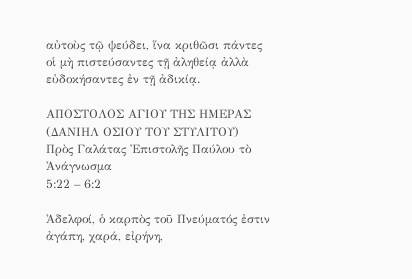αὐτοὺς τῷ ψεύδει, ἵνα κριθῶσι πάντες οἱ μὴ πιστεύσαντες τῇ ἀληθείᾳ ἀλλὰ εὐδοκήσαντες ἐν τῇ ἀδικίᾳ.

ΑΠΟΣΤΟΛΟΣ ΑΓΙΟΥ ΤΗΣ ΗΜΕΡΑΣ (ΔΑΝΙΗΛ ΟΣΙΟΥ ΤΟΥ ΣΤΥΛΙΤΟΥ)
Πρὸς Γαλάτας Ἐπιστολῆς Παύλου τὸ Ἀνάγνωσμα
5:22 – 6:2

Ἀδελφοί, ὁ καρπὸς τοῦ Πνεύματός ἐστιν ἀγάπη, χαρά, εἰρήνη,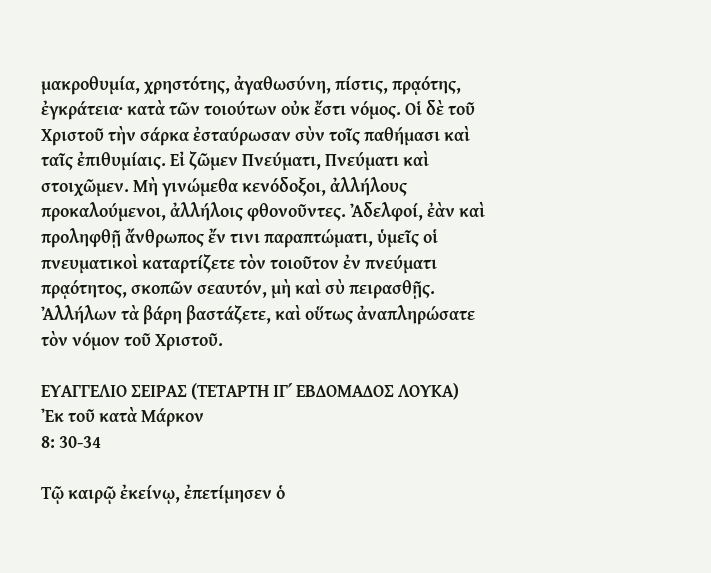μακροθυμία, χρηστότης, ἀγαθωσύνη, πίστις, πρᾳότης, ἐγκράτεια· κατὰ τῶν τοιούτων οὐκ ἔστι νόμος. Οἱ δὲ τοῦ Χριστοῦ τὴν σάρκα ἐσταύρωσαν σὺν τοῖς παθήμασι καὶ ταῖς ἐπιθυμίαις. Εἰ ζῶμεν Πνεύματι, Πνεύματι καὶ στοιχῶμεν. Μὴ γινώμεθα κενόδοξοι, ἀλλήλους προκαλούμενοι, ἀλλήλοις φθονοῦντες. Ἀδελφοί, ἐὰν καὶ προληφθῇ ἄνθρωπος ἔν τινι παραπτώματι, ὑμεῖς οἱ πνευματικοὶ καταρτίζετε τὸν τοιοῦτον ἐν πνεύματι πρᾳότητος, σκοπῶν σεαυτόν, μὴ καὶ σὺ πειρασθῇς. Ἀλλήλων τὰ βάρη βαστάζετε, καὶ οὕτως ἀναπληρώσατε τὸν νόμον τοῦ Χριστοῦ.

ΕΥΑΓΓΕΛΙΟ ΣΕΙΡΑΣ (ΤΕΤΑΡΤΗ ΙΓ΄ ΕΒΔΟΜΑΔΟΣ ΛΟΥΚΑ)
Ἐκ τοῦ κατὰ Μάρκον
8: 30-34

Τῷ καιρῷ ἐκείνῳ, ἐπετίμησεν ὁ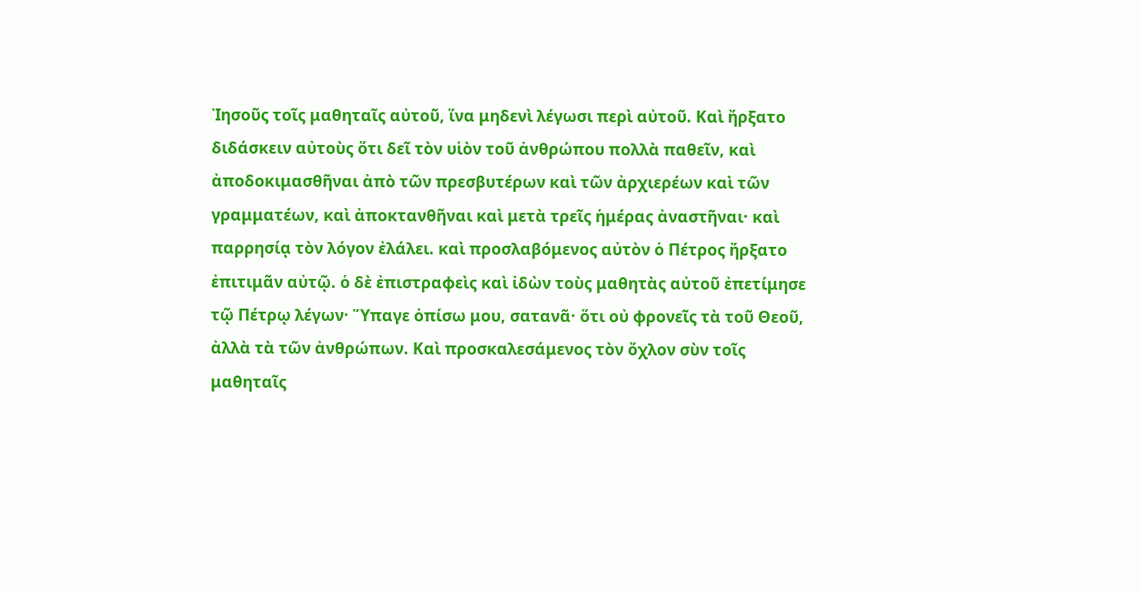Ἰησοῦς τοῖς μαθηταῖς αὐτοῦ, ἵνα μηδενὶ λέγωσι περὶ αὐτοῦ. Καὶ ἤρξατο διδάσκειν αὐτοὺς ὅτι δεῖ τὸν υἱὸν τοῦ ἀνθρώπου πολλὰ παθεῖν, καὶ ἀποδοκιμασθῆναι ἀπὸ τῶν πρεσβυτέρων καὶ τῶν ἀρχιερέων καὶ τῶν γραμματέων, καὶ ἀποκτανθῆναι καὶ μετὰ τρεῖς ἡμέρας ἀναστῆναι· καὶ παρρησίᾳ τὸν λόγον ἐλάλει. καὶ προσλαβόμενος αὐτὸν ὁ Πέτρος ἤρξατο ἐπιτιμᾶν αὐτῷ. ὁ δὲ ἐπιστραφεὶς καὶ ἰδὼν τοὺς μαθητὰς αὐτοῦ ἐπετίμησε τῷ Πέτρῳ λέγων· Ὕπαγε ὀπίσω μου, σατανᾶ· ὅτι οὐ φρονεῖς τὰ τοῦ Θεοῦ, ἀλλὰ τὰ τῶν ἀνθρώπων. Καὶ προσκαλεσάμενος τὸν ὄχλον σὺν τοῖς μαθηταῖς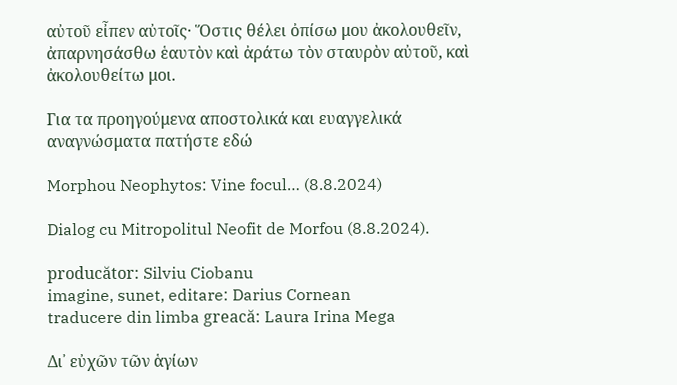αὐτοῦ εἶπεν αὐτοῖς· Ὅστις θέλει ὀπίσω μου ἀκολουθεῖν, ἀπαρνησάσθω ἑαυτὸν καὶ ἀράτω τὸν σταυρὸν αὐτοῦ, καὶ ἀκολουθείτω μοι.

Για τα προηγούμενα αποστολικά και ευαγγελικά αναγνώσματα πατήστε εδώ

Morphou Neophytos: Vine focul… (8.8.2024)

Dialog cu Mitropolitul Neofit de Morfou (8.8.2024).

producător: Silviu Ciobanu
imagine, sunet, editare: Darius Cornean
traducere din limba greacă: Laura Irina Mega

Δι᾿ εὐχῶν τῶν ἁγίων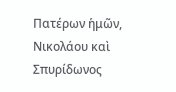Πατέρων ἡμῶν, Νικολάου καὶ Σπυρίδωνος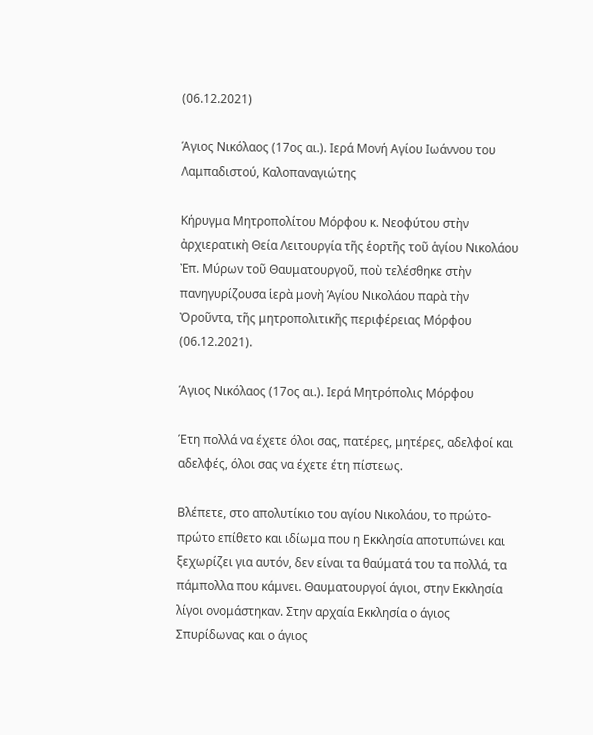(06.12.2021)

Άγιος Νικόλαος (17ος αι.). Ιερά Μονή Αγίου Ιωάννου του Λαμπαδιστού, Καλοπαναγιώτης

Κήρυγμα Μητροπολίτου Μόρφου κ. Νεοφύτου στὴν ἀρχιερατικὴ Θεία Λειτουργία τῆς ἑορτῆς τοῦ ἁγίου Νικολάου Ἐπ. Μύρων τοῦ Θαυματουργοῦ, ποὺ τελέσθηκε στὴν πανηγυρίζουσα ἱερὰ μονὴ Ἁγίου Νικολάου παρὰ τὴν Ὀροῦντα, τῆς μητροπολιτικῆς περιφέρειας Μόρφου (06.12.2021).

Άγιος Νικόλαος (17ος αι.). Ιερά Μητρόπολις Μόρφου

Έτη πολλά να έχετε όλοι σας, πατέρες, μητέρες, αδελφοί και αδελφές, όλοι σας να έχετε έτη πίστεως.

Βλέπετε, στο απολυτίκιο του αγίου Νικολάου, το πρώτο-πρώτο επίθετο και ιδίωμα που η Εκκλησία αποτυπώνει και ξεχωρίζει για αυτόν, δεν είναι τα θαύματά του τα πολλά, τα πάμπολλα που κάμνει. Θαυματουργοί άγιοι, στην Εκκλησία λίγοι ονομάστηκαν. Στην αρχαία Εκκλησία ο άγιος Σπυρίδωνας και ο άγιος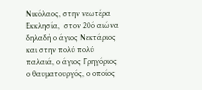Νικόλαος, στην νεωτέρα Εκκλησία,  στον 20ό αιώνα δηλαδή ο άγιος Νεκτάριος και στην πολύ πολύ παλαιά, ο άγιος Γρηγόριος ο θαυματουργός, ο οποίος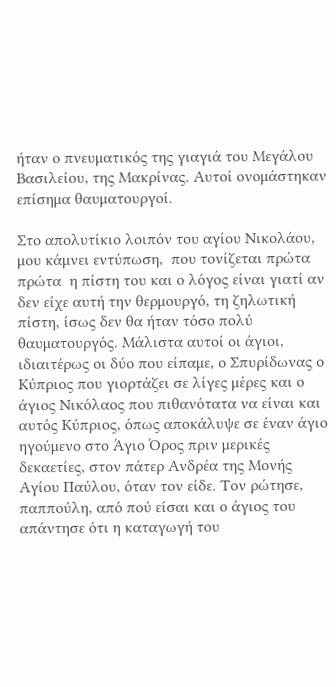ήταν ο πνευματικός της γιαγιά του Μεγάλου Βασιλείου, της Μακρίνας. Αυτοί ονομάστηκαν επίσημα θαυματουργοί.

Στο απολυτίκιο λοιπόν του αγίου Νικολάου, μου κάμνει εντύπωση,  που τονίζεται πρώτα πρώτα  η πίστη του και ο λόγος είναι γιατί αν δεν είχε αυτή την θερμουργό, τη ζηλωτική πίστη, ίσως δεν θα ήταν τόσο πολύ θαυματουργός. Μάλιστα αυτοί οι άγιοι, ιδιαιτέρως οι δύο που είπαμε, ο Σπυρίδωνας ο Κύπριος που γιορτάζει σε λίγες μέρες και ο άγιος Νικόλαος που πιθανότατα να είναι και αυτός Κύπριος, όπως αποκάλυψε σε έναν άγιο ηγούμενο στο Άγιο Όρος πριν μερικές δεκαετίες, στον πάτερ Ανδρέα της Μονής Αγίου Παύλου, όταν τον είδε. Τον ρώτησε, παππούλη, από πού είσαι και ο άγιος του απάντησε ότι η καταγωγή του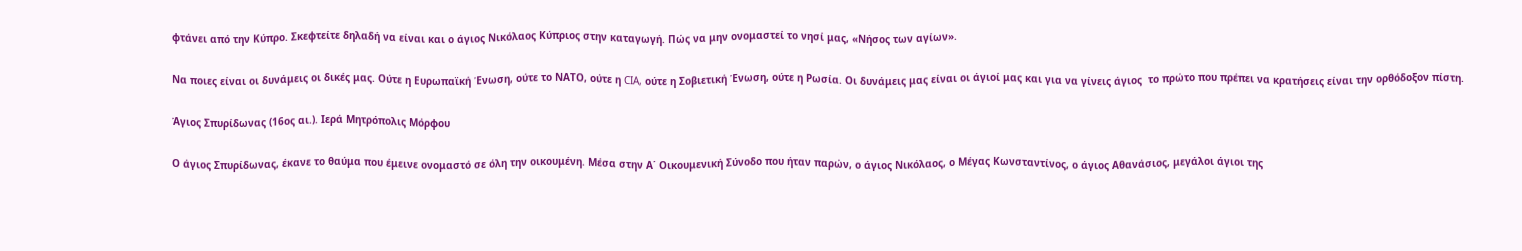φτάνει από την Κύπρο. Σκεφτείτε δηλαδή να είναι και ο άγιος Νικόλαος Κύπριος στην καταγωγή. Πώς να μην ονομαστεί το νησί μας, «Νήσος των αγίων».

Να ποιες είναι οι δυνάμεις οι δικές μας. Ούτε η Ευρωπαϊκή Ένωση, ούτε το ΝΑΤΟ, ούτε η CIA, ούτε η Σοβιετική Ένωση, ούτε η Ρωσία. Οι δυνάμεις μας είναι οι άγιοί μας και για να γίνεις άγιος  το πρώτο που πρέπει να κρατήσεις είναι την ορθόδοξον πίστη.

Άγιος Σπυρίδωνας (16ος αι.). Ιερά Μητρόπολις Μόρφου

Ο άγιος Σπυρίδωνας, έκανε το θαύμα που έμεινε ονομαστό σε όλη την οικουμένη. Μέσα στην Α΄ Οικουμενική Σύνοδο που ήταν παρών, ο άγιος Νικόλαος, ο Μέγας Κωνσταντίνος, ο άγιος Αθανάσιος, μεγάλοι άγιοι της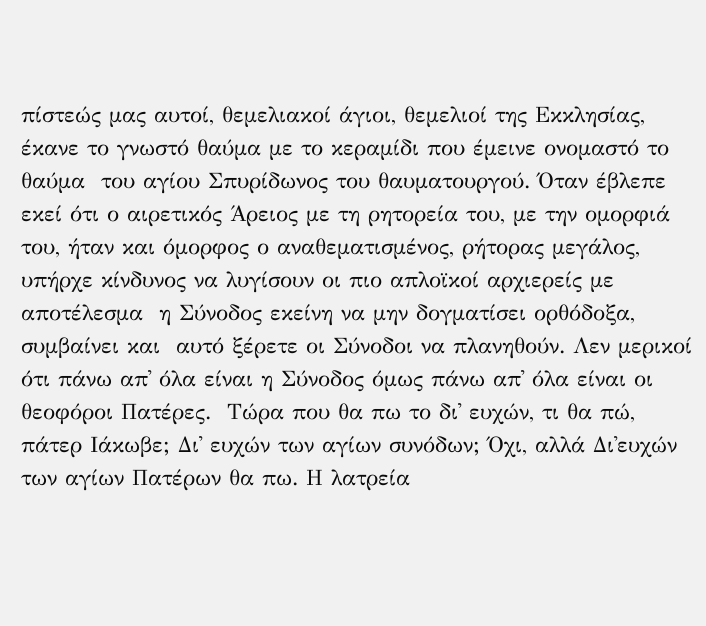πίστεώς μας αυτοί, θεμελιακοί άγιοι, θεμελιοί της Εκκλησίας, έκανε το γνωστό θαύμα με το κεραμίδι που έμεινε ονομαστό το θαύμα  του αγίου Σπυρίδωνος του θαυματουργού. Όταν έβλεπε εκεί ότι ο αιρετικός Άρειος με τη ρητορεία του, με την ομορφιά του, ήταν και όμορφος ο αναθεματισμένος, ρήτορας μεγάλος, υπήρχε κίνδυνος να λυγίσουν οι πιο απλοϊκοί αρχιερείς με αποτέλεσμα  η Σύνοδος εκείνη να μην δογματίσει ορθόδοξα, συμβαίνει και  αυτό ξέρετε οι Σύνοδοι να πλανηθούν. Λεν μερικοί ότι πάνω απ᾿ όλα είναι η Σύνοδος όμως πάνω απ᾿ όλα είναι οι θεοφόροι Πατέρες.  Τώρα που θα πω το δι᾿ ευχών, τι θα πώ, πάτερ Ιάκωβε; Δι᾿ ευχών των αγίων συνόδων; Όχι, αλλά Δι᾿ευχών των αγίων Πατέρων θα πω. Η λατρεία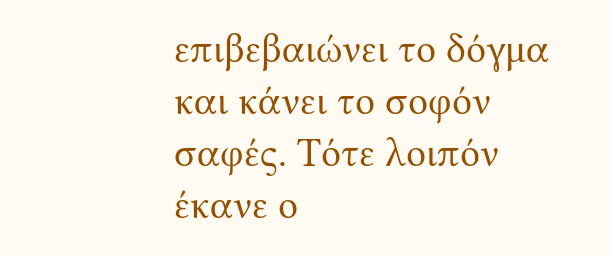επιβεβαιώνει το δόγμα και κάνει το σοφόν σαφές. Τότε λοιπόν έκανε ο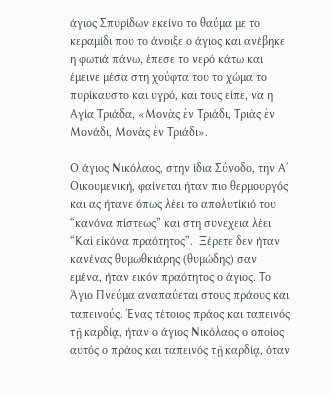άγιος Σπυρίδων εκείνο το θαύμα με το κεραμίδι που το άνοιξε ο άγιος και ανέβηκε η φωτιά πάνω, έπεσε το νερό κάτω και έμεινε μέσα στη χούφτα του το χώμα το πυρίκαυστο και υγρό, και τους είπε, να η Αγία Τριάδα, «Μονὰς ἐν Τριάδι, Τριὰς ἐν Μονάδι, Μονὰς ἐν Τριάδι».

Ο άγιος Νικόλαος, στην ίδια Σύνοδο, την Α΄ Οικουμενική, φαίνεται ήταν πιο θερμουργός  και ας ήτανε όπως λέει το απολυτίκιό του “κανόνα πίστεως” και στη συνεχεια λέει “Καὶ εἰκόνα πραότητος”.  Ξέρετε δεν ήταν κανένας θυμωθκιάρης (θυμώδης) σαν εμένα, ήταν εικόν πραότητος ο άγιος. Το Άγιο Πνεύμα αναπαύεται στους πράους και ταπεινούς. Ένας τέτοιος πράος και ταπεινός τῇ καρδίᾳ, ήταν ο άγιος Νικόλαος ο οποίος  αυτός ο πράος και ταπεινός τῇ καρδίᾳ, όταν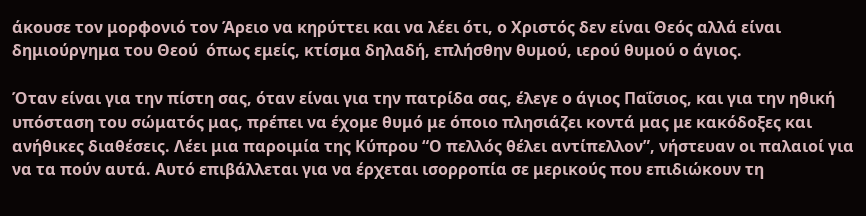άκουσε τον μορφονιό τον Άρειο να κηρύττει και να λέει ότι, ο Χριστός δεν είναι Θεός αλλά είναι δημιούργημα του Θεού  όπως εμείς, κτίσμα δηλαδή, επλήσθην θυμού, ιερού θυμού ο άγιος.

Όταν είναι για την πίστη σας, όταν είναι για την πατρίδα σας, έλεγε ο άγιος Παΐσιος, και για την ηθική υπόσταση του σώματός μας, πρέπει να έχομε θυμό με όποιο πλησιάζει κοντά μας με κακόδοξες και ανήθικες διαθέσεις. Λέει μια παροιμία της Κύπρου “Ο πελλός θέλει αντίπελλον”, νήστευαν οι παλαιοί για να τα πούν αυτά. Αυτό επιβάλλεται για να έρχεται ισορροπία σε μερικούς που επιδιώκουν τη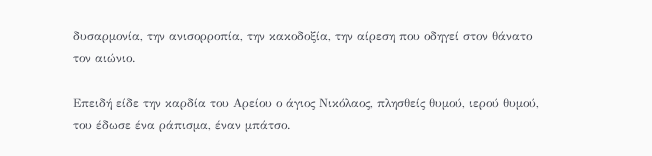δυσαρμονία, την ανισορροπία, την κακοδοξία, την αίρεση που οδηγεί στον θάνατο τον αιώνιο.

Επειδή είδε την καρδία του Αρείου ο άγιος Νικόλαος, πλησθείς θυμού, ιερού θυμού, του έδωσε ένα ράπισμα, έναν μπάτσο.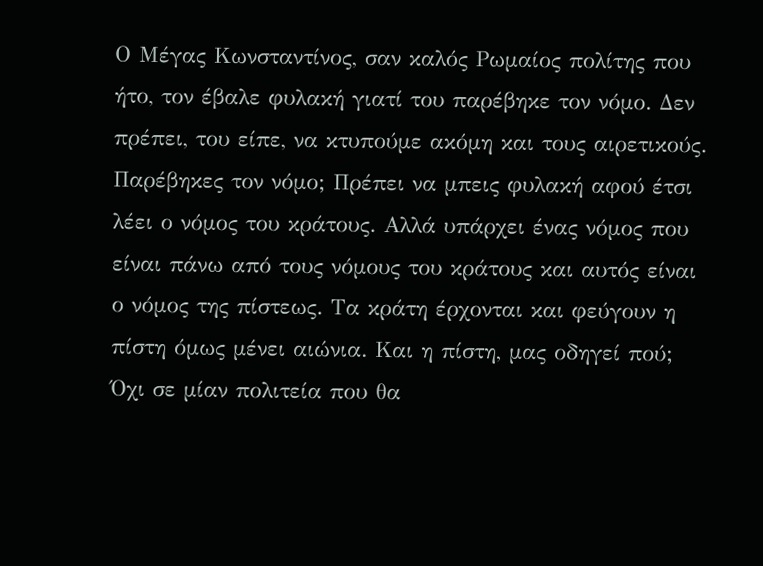Ο Μέγας Κωνσταντίνος, σαν καλός Ρωμαίος πολίτης που ήτο, τον έβαλε φυλακή γιατί του παρέβηκε τον νόμο. Δεν πρέπει, του είπε, να κτυπούμε ακόμη και τους αιρετικούς. Παρέβηκες τον νόμο; Πρέπει να μπεις φυλακή αφού έτσι λέει ο νόμος του κράτους. Αλλά υπάρχει ένας νόμος που είναι πάνω από τους νόμους του κράτους και αυτός είναι ο νόμος της πίστεως. Τα κράτη έρχονται και φεύγουν η  πίστη όμως μένει αιώνια. Και η πίστη, μας οδηγεί πού; Όχι σε μίαν πολιτεία που θα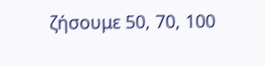ζήσουμε 50, 70, 100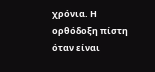χρόνια. Η ορθόδοξη πίστη όταν είναι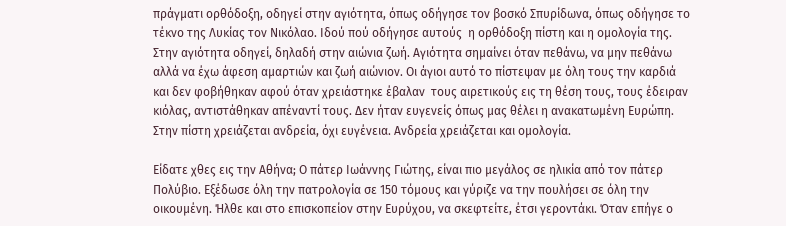πράγματι ορθόδοξη, οδηγεί στην αγιότητα, όπως οδήγησε τον βοσκό Σπυρίδωνα, όπως οδήγησε το τέκνο της Λυκίας τον Νικόλαο. Ιδού πού οδήγησε αυτούς  η ορθόδοξη πίστη και η ομολογία της. Στην αγιότητα οδηγεί, δηλαδή στην αιώνια ζωή. Αγιότητα σημαίνει όταν πεθάνω, να μην πεθάνω αλλά να έχω άφεση αμαρτιών και ζωή αιώνιον. Οι άγιοι αυτό το πίστεψαν με όλη τους την καρδιά και δεν φοβήθηκαν αφού όταν χρειάστηκε έβαλαν  τους αιρετικούς εις τη θέση τους, τους έδειραν κιόλας, αντιστάθηκαν απέναντί τους. Δεν ήταν ευγενείς όπως μας θέλει η ανακατωμένη Ευρώπη. Στην πίστη χρειάζεται ανδρεία, όχι ευγένεια. Ανδρεία χρειάζεται και ομολογία.

Είδατε χθες εις την Αθήνα; Ο πάτερ Ιωάννης Γιώτης, είναι πιο μεγάλος σε ηλικία από τον πάτερ Πολύβιο. Εξέδωσε όλη την πατρολογία σε 150 τόμους και γύριζε να την πουλήσει σε όλη την οικουμένη. Ήλθε και στο επισκοπείον στην Ευρύχου, να σκεφτείτε, έτσι γεροντάκι. Όταν επήγε ο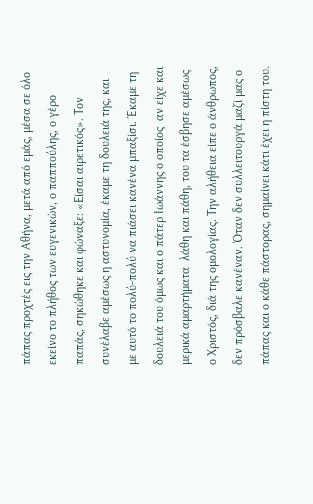πάπας προχτές εις την Αθήνα, μετά από εμάς, μέσα σε όλο εκείνο το πλήθος των ευγενικών, ο παππούλης, ο γέρο παπάς, σηκώθηκε και φώναξε: «Είσαι αιρετικός». Τον συνέλαβε αμέσως η αστυνομία, έκαμε τη δουλειά της, και με αυτό το πολύ-πολύ να πιάσει κανένα μπαξίσι. Έκαμε τη δουλειά του όμως και ο πάτερ Ιωάννης ο οποίος  αν είχε και μερικά αμαρτήματα  λάθη και πάθη, του τα έσβησε αμέσως ο Χριστός, διά της ομολογίας. Την αλήθεια είπε ο άνθρωπος, δεν πρόσβαλε κανέναν. Όταν δεν συλλειτουργά μαζί μας ο πάπας και ο κάθε πάστορας, σημαίνει κάτι έχει η πίστη του.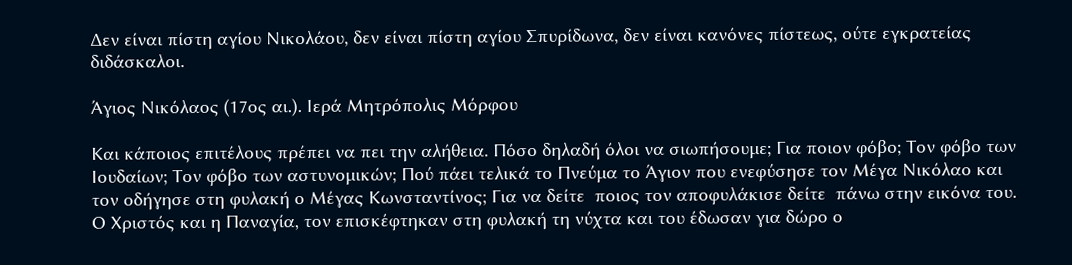Δεν είναι πίστη αγίου Νικολάου, δεν είναι πίστη αγίου Σπυρίδωνα, δεν είναι κανόνες πίστεως, ούτε εγκρατείας διδάσκαλοι.

Άγιος Νικόλαος (17ος αι.). Ιερά Μητρόπολις Μόρφου

Και κάποιος επιτέλους πρέπει να πει την αλήθεια. Πόσο δηλαδή όλοι να σιωπήσουμε; Για ποιον φόβο; Τον φόβο των Ιουδαίων; Τον φόβο των αστυνομικών; Πού πάει τελικά το Πνεύμα το Άγιον που ενεφύσησε τον Μέγα Νικόλαο και τον οδήγησε στη φυλακή ο Μέγας Κωνσταντίνος; Για να δείτε  ποιος τον αποφυλάκισε δείτε  πάνω στην εικόνα του.  Ο Χριστός και η Παναγία, τον επισκέφτηκαν στη φυλακή τη νύχτα και του έδωσαν για δώρο ο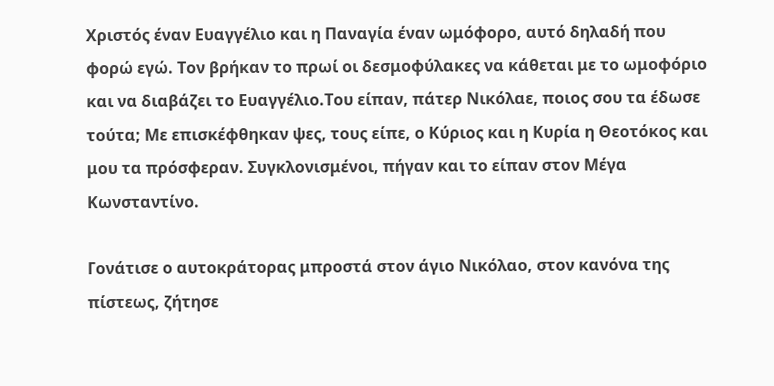Χριστός έναν Ευαγγέλιο και η Παναγία έναν ωμόφορο, αυτό δηλαδή που φορώ εγώ. Τον βρήκαν το πρωί οι δεσμοφύλακες να κάθεται με το ωμοφόριο και να διαβάζει το Ευαγγέλιο.Του είπαν, πάτερ Νικόλαε, ποιος σου τα έδωσε τούτα; Με επισκέφθηκαν ψες, τους είπε, ο Κύριος και η Κυρία η Θεοτόκος και μου τα πρόσφεραν. Συγκλονισμένοι, πήγαν και το είπαν στον Μέγα Κωνσταντίνο.

Γονάτισε ο αυτοκράτορας μπροστά στον άγιο Νικόλαο, στον κανόνα της πίστεως, ζήτησε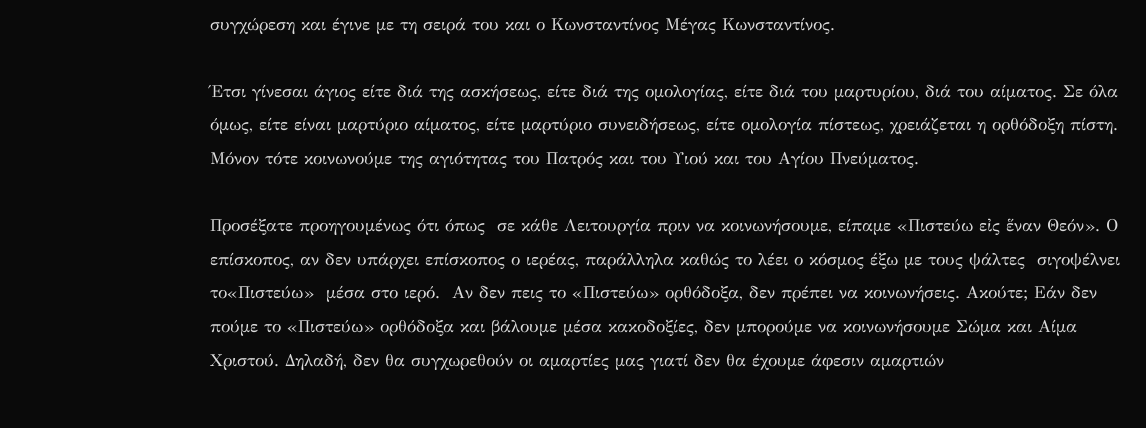συγχώρεση και έγινε με τη σειρά του και ο Κωνσταντίνος Μέγας Κωνσταντίνος.

Έτσι γίνεσαι άγιος είτε διά της ασκήσεως, είτε διά της ομολογίας, είτε διά του μαρτυρίου, διά του αίματος. Σε όλα όμως, είτε είναι μαρτύριο αίματος, είτε μαρτύριο συνειδήσεως, είτε ομολογία πίστεως, χρειάζεται η ορθόδοξη πίστη. Μόνον τότε κοινωνούμε της αγιότητας του Πατρός και του Υιού και του Αγίου Πνεύματος.

Προσέξατε προηγουμένως ότι όπως  σε κάθε Λειτουργία πριν να κοινωνήσουμε, είπαμε «Πιστεύω εἰς ἕναν Θεόν». Ο επίσκοπος, αν δεν υπάρχει επίσκοπος ο ιερέας, παράλληλα καθώς το λέει ο κόσμος έξω με τους ψάλτες  σιγοψέλνει το«Πιστεύω»  μέσα στο ιερό.  Αν δεν πεις το «Πιστεύω» ορθόδοξα, δεν πρέπει να κοινωνήσεις. Ακούτε; Εάν δεν πούμε το «Πιστεύω» ορθόδοξα και βάλουμε μέσα κακοδοξίες, δεν μπορούμε να κοινωνήσουμε Σώμα και Αίμα Χριστού. Δηλαδή, δεν θα συγχωρεθούν οι αμαρτίες μας γιατί δεν θα έχουμε άφεσιν αμαρτιών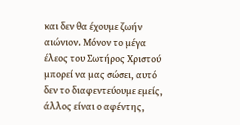και δεν θα έχουμε ζωήν αιώνιον. Μόνον το μέγα έλεος του Σωτήρος Χριστού μπορεί να μας σώσει, αυτό δεν το διαφεντεύουμε εμείς, άλλος είναι ο αφέντης,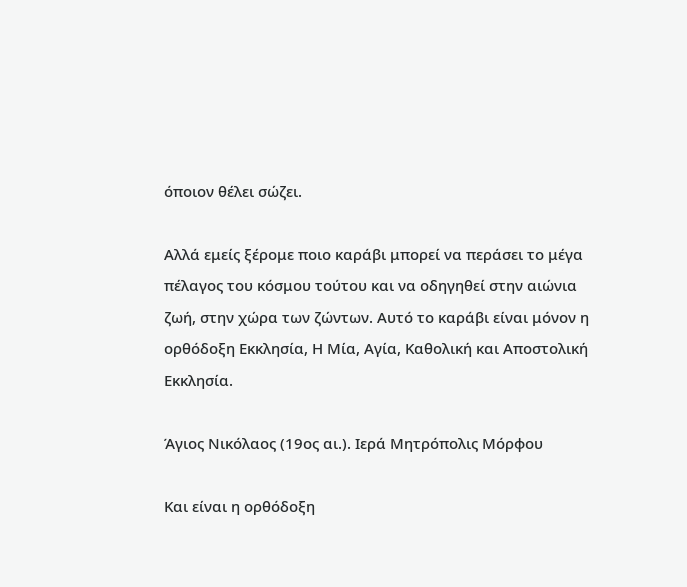όποιον θέλει σώζει.

Αλλά εμείς ξέρομε ποιο καράβι μπορεί να περάσει το μέγα πέλαγος του κόσμου τούτου και να οδηγηθεί στην αιώνια ζωή, στην χώρα των ζώντων. Αυτό το καράβι είναι μόνον η ορθόδοξη Εκκλησία, Η Μία, Αγία, Καθολική και Αποστολική Εκκλησία.

Άγιος Νικόλαος (19ος αι.). Ιερά Μητρόπολις Μόρφου

Και είναι η ορθόδοξη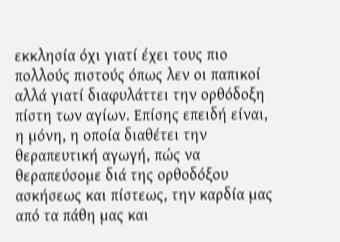εκκλησία όχι γιατί έχει τους πιο πολλούς πιστούς όπως λεν οι παπικοί αλλά γιατί διαφυλάττει την ορθόδοξη πίστη των αγίων. Επίσης επειδή είναι, η μόνη, η οποία διαθέτει την θεραπευτική αγωγή, πώς να θεραπεύσομε διά της ορθοδόξου ασκήσεως και πίστεως, την καρδία μας από τα πάθη μας και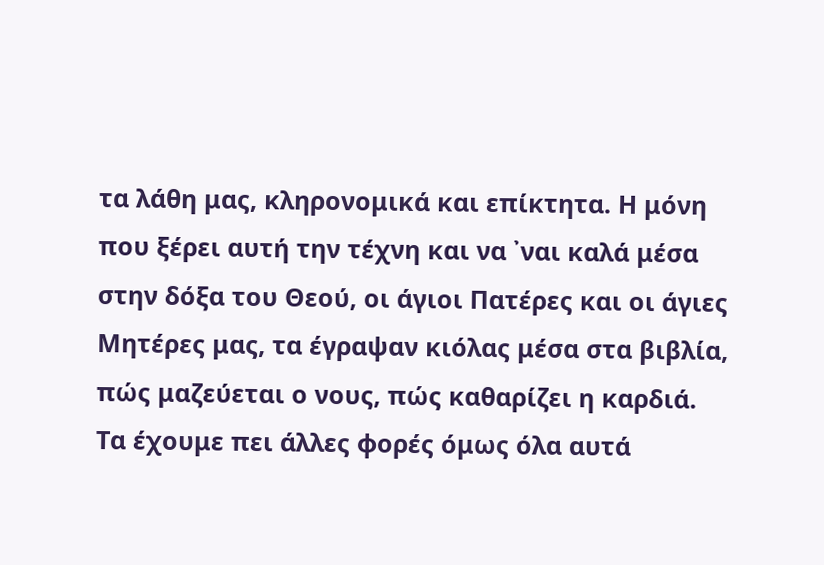τα λάθη μας, κληρονομικά και επίκτητα. Η μόνη που ξέρει αυτή την τέχνη και να ᾿ναι καλά μέσα στην δόξα του Θεού, οι άγιοι Πατέρες και οι άγιες Μητέρες μας, τα έγραψαν κιόλας μέσα στα βιβλία, πώς μαζεύεται ο νους, πώς καθαρίζει η καρδιά. Τα έχουμε πει άλλες φορές όμως όλα αυτά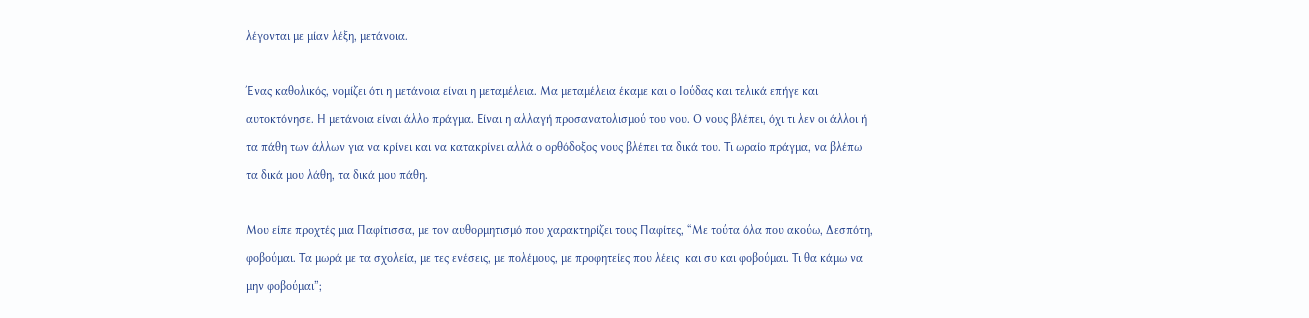λέγονται με μίαν λέξη, μετάνοια.

Ένας καθολικός, νομίζει ότι η μετάνοια είναι η μεταμέλεια. Μα μεταμέλεια έκαμε και ο Ιούδας και τελικά επήγε και αυτοκτόνησε. Η μετάνοια είναι άλλο πράγμα. Είναι η αλλαγή προσανατολισμού του νου. Ο νους βλέπει, όχι τι λεν οι άλλοι ή τα πάθη των άλλων για να κρίνει και να κατακρίνει αλλά ο ορθόδοξος νους βλέπει τα δικά του. Τι ωραίο πράγμα, να βλέπω τα δικά μου λάθη, τα δικά μου πάθη.

Μου είπε προχτές μια Παφίτισσα, με τον αυθορμητισμό που χαρακτηρίζει τους Παφίτες, “Με τούτα όλα που ακούω, Δεσπότη, φοβούμαι. Τα μωρά με τα σχολεία, με τες ενέσεις, με πολέμους, με προφητείες που λέεις  και συ και φοβούμαι. Τι θα κάμω να μην φοβούμαι”;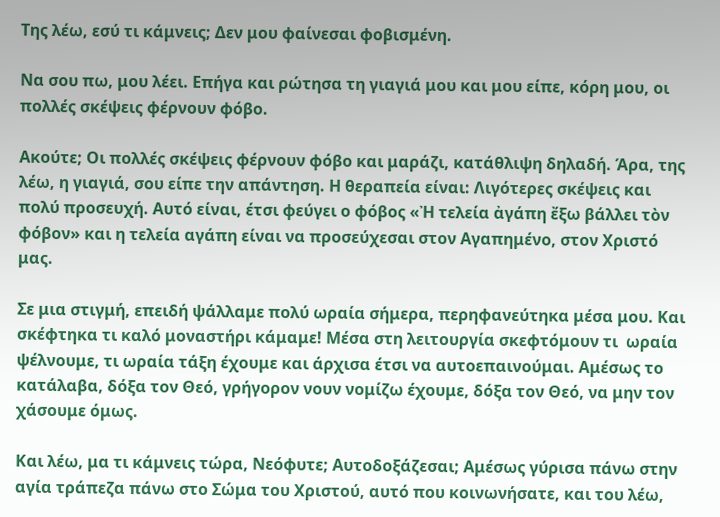Της λέω, εσύ τι κάμνεις; Δεν μου φαίνεσαι φοβισμένη.

Να σου πω, μου λέει. Επήγα και ρώτησα τη γιαγιά μου και μου είπε, κόρη μου, οι πολλές σκέψεις φέρνουν φόβο.

Ακούτε; Οι πολλές σκέψεις φέρνουν φόβο και μαράζι, κατάθλιψη δηλαδή. Άρα, της λέω, η γιαγιά, σου είπε την απάντηση. Η θεραπεία είναι: Λιγότερες σκέψεις και πολύ προσευχή. Αυτό είναι, έτσι φεύγει ο φόβος «Ἠ τελεία ἀγάπη ἔξω βάλλει τὸν φόβον» και η τελεία αγάπη είναι να προσεύχεσαι στον Αγαπημένο, στον Χριστό μας.

Σε μια στιγμή, επειδή ψάλλαμε πολύ ωραία σήμερα, περηφανεύτηκα μέσα μου. Και σκέφτηκα τι καλό μοναστήρι κάμαμε! Μέσα στη λειτουργία σκεφτόμουν τι  ωραία ψέλνουμε, τι ωραία τάξη έχουμε και άρχισα έτσι να αυτοεπαινούμαι. Αμέσως το κατάλαβα, δόξα τον Θεό, γρήγορον νουν νομίζω έχουμε, δόξα τον Θεό, να μην τον χάσουμε όμως.

Και λέω, μα τι κάμνεις τώρα, Νεόφυτε; Αυτοδοξάζεσαι; Αμέσως γύρισα πάνω στην αγία τράπεζα πάνω στο Σώμα του Χριστού, αυτό που κοινωνήσατε, και του λέω,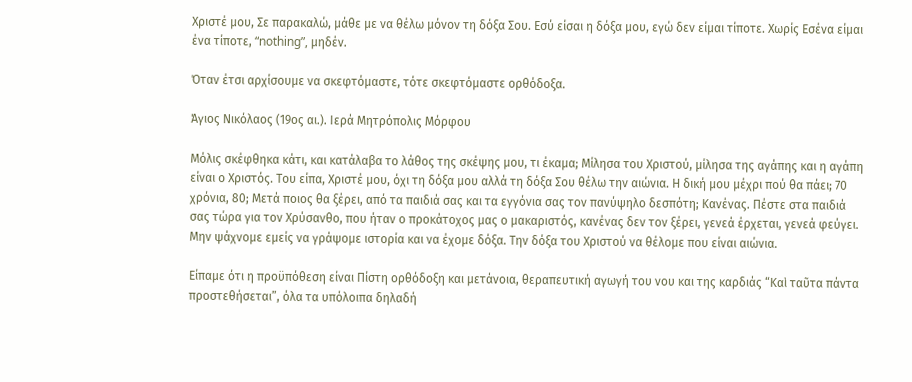Χριστέ μου, Σε παρακαλώ, μάθε με να θέλω μόνον τη δόξα Σου. Εσύ είσαι η δόξα μου, εγώ δεν είμαι τίποτε. Χωρίς Εσένα είμαι ένα τίποτε, “nothing”, μηδέν.

Όταν έτσι αρχίσουμε να σκεφτόμαστε, τότε σκεφτόμαστε ορθόδοξα.

Άγιος Νικόλαος (19ος αι.). Ιερά Μητρόπολις Μόρφου

Μόλις σκέφθηκα κάτι, και κατάλαβα το λάθος της σκέψης μου, τι έκαμα; Μίλησα του Χριστού, μίλησα της αγάπης και η αγάπη είναι ο Χριστός. Του είπα, Χριστέ μου, όχι τη δόξα μου αλλά τη δόξα Σου θέλω την αιώνια. Η δική μου μέχρι πού θα πάει; 70 χρόνια, 80; Μετά ποιος θα ξέρει, από τα παιδιά σας και τα εγγόνια σας τον πανύψηλο δεσπότη; Κανένας. Πέστε στα παιδιά σας τώρα για τον Χρύσανθο, που ήταν ο προκάτοχος μας ο μακαριστός, κανένας δεν τον ξέρει, γενεά έρχεται, γενεά φεύγει. Μην ψάχνομε εμείς να γράψομε ιστορία και να έχομε δόξα. Την δόξα του Χριστού να θέλομε που είναι αιώνια.

Είπαμε ότι η προϋπόθεση είναι Πίστη ορθόδοξη και μετάνοια, θεραπευτική αγωγή του νου και της καρδιάς “Καὶ ταῦτα πάντα προστεθήσεται”, όλα τα υπόλοιπα δηλαδή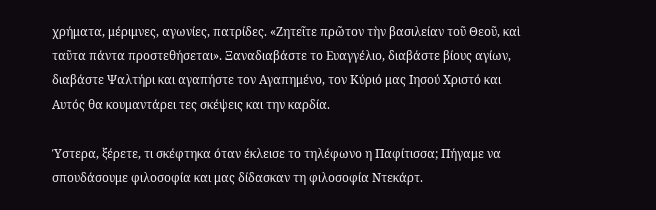χρήματα, μέριμνες, αγωνίες, πατρίδες. «Ζητεῖτε πρῶτον τὴν βασιλείαν τοῦ Θεοῦ, καὶ ταῦτα πάντα προστεθήσεται». Ξαναδιαβάστε το Ευαγγέλιο, διαβάστε βίους αγίων, διαβάστε Ψαλτήρι και αγαπήστε τον Αγαπημένο, τον Κύριό μας Ιησού Χριστό και Αυτός θα κουμαντάρει τες σκέψεις και την καρδία.

Ύστερα, ξέρετε, τι σκέφτηκα όταν έκλεισε το τηλέφωνο η Παφίτισσα; Πήγαμε να σπουδάσουμε φιλοσοφία και μας δίδασκαν τη φιλοσοφία Ντεκάρτ.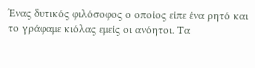Ένας δυτικός φιλόσοφος ο οποίος είπε ένα ρητό και το γράφαμε κιόλας εμείς οι ανόητοι. Τα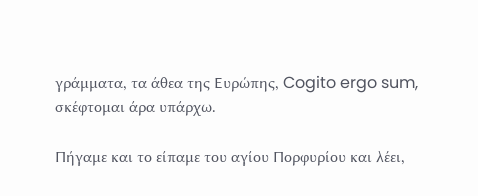γράμματα, τα άθεα της Ευρώπης, Cogito ergo sum, σκέφτομαι άρα υπάρχω.

Πήγαμε και το είπαμε του αγίου Πορφυρίου και λέει,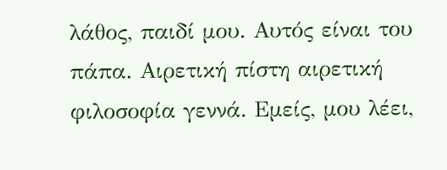λάθος, παιδί μου. Αυτός είναι του πάπα. Αιρετική πίστη αιρετική φιλοσοφία γεννά. Εμείς, μου λέει,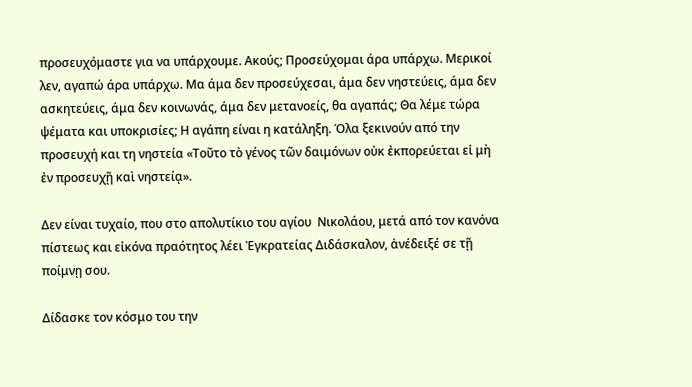προσευχόμαστε για να υπάρχουμε. Ακούς; Προσεύχομαι άρα υπάρχω. Μερικοί λεν, αγαπώ άρα υπάρχω. Μα άμα δεν προσεύχεσαι, άμα δεν νηστεύεις, άμα δεν ασκητεύεις, άμα δεν κοινωνάς, άμα δεν μετανοείς, θα αγαπάς; Θα λέμε τώρα ψέματα και υποκρισίες; Η αγάπη είναι η κατάληξη. Όλα ξεκινούν από την προσευχή και τη νηστεία «Τοῦτο τὸ γένος τῶν δαιμόνων οὐκ ἐκπορεύεται εἰ μὴ ἐν προσευχῇ καὶ νηστείᾳ».

Δεν είναι τυχαίο, που στο απολυτίκιο του αγίου  Νικολάου, μετά από τον κανόνα πίστεως και εἰκόνα πραότητος λέει Ἐγκρατείας Διδάσκαλον, ἀνέδειξέ σε τῇ ποίμνῃ σου.

Δίδασκε τον κόσμο του την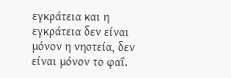εγκράτεια και η εγκράτεια δεν είναι μόνον η νηστεία, δεν είναι μόνον το φαΐ.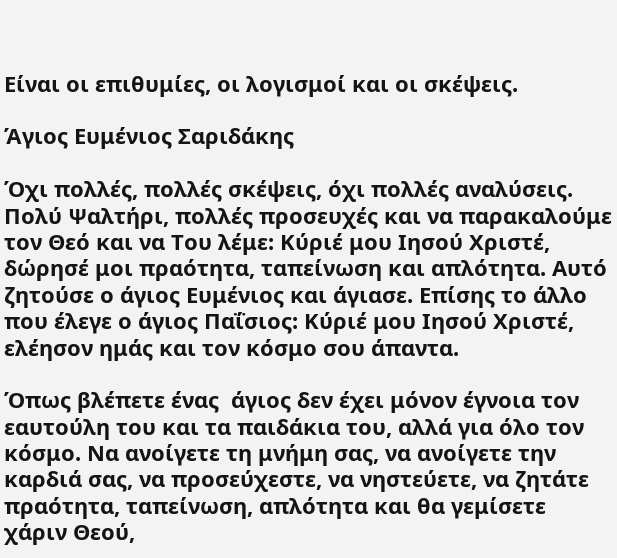Είναι οι επιθυμίες, οι λογισμοί και οι σκέψεις.

Άγιος Ευμένιος Σαριδάκης

Όχι πολλές, πολλές σκέψεις, όχι πολλές αναλύσεις. Πολύ Ψαλτήρι, πολλές προσευχές και να παρακαλούμε τον Θεό και να Του λέμε: Κύριέ μου Ιησού Χριστέ, δώρησέ μοι πραότητα, ταπείνωση και απλότητα. Αυτό ζητούσε ο άγιος Ευμένιος και άγιασε. Επίσης το άλλο που έλεγε ο άγιος Παΐσιος: Κύριέ μου Ιησού Χριστέ, ελέησον ημάς και τον κόσμο σου άπαντα.

Όπως βλέπετε ένας  άγιος δεν έχει μόνον έγνοια τον εαυτούλη του και τα παιδάκια του, αλλά για όλο τον κόσμο. Να ανοίγετε τη μνήμη σας, να ανοίγετε την καρδιά σας, να προσεύχεστε, να νηστεύετε, να ζητάτε πραότητα, ταπείνωση, απλότητα και θα γεμίσετε χάριν Θεού,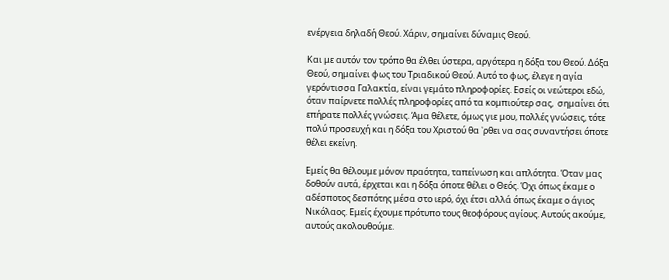ενέργεια δηλαδή Θεού. Χάριν, σημαίνει δύναμις Θεού.

Και με αυτόν τον τρόπο θα έλθει ύστερα, αργότερα η δόξα του Θεού. Δόξα Θεού, σημαίνει φως του Τριαδικού Θεού. Αυτό το φως, έλεγε η αγία γερόντισσα Γαλακτία, είναι γεμάτο πληροφορίες. Εσείς οι νεώτεροι εδώ, όταν παίρνετε πολλές πληροφορίες από τα κομπιούτερ σας,  σημαίνει ότι επήρατε πολλές γνώσεις. Άμα θέλετε, όμως γιε μου, πολλές γνώσεις, τότε πολύ προσευχή και η δόξα του Χριστού θα ᾿ρθει να σας συναντήσει όποτε θέλει εκείνη.

Εμείς θα θέλουμε μόνον πραότητα, ταπείνωση και απλότητα. Όταν μας δοθούν αυτά, έρχεται και η δόξα όποτε θέλει ο Θεός. Όχι όπως έκαμε ο αδέσποτος δεσπότης μέσα στο ιερό, όχι έτσι αλλά όπως έκαμε ο άγιος Νικόλαος. Εμείς έχουμε πρότυπο τους θεοφόρους αγίους. Αυτούς ακούμε, αυτούς ακολουθούμε.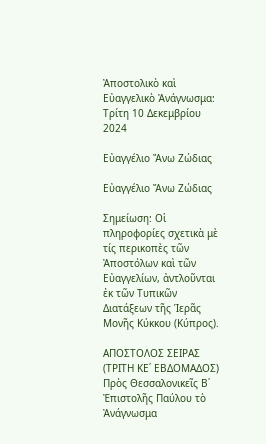Ἀποστολικὸ καὶ Εὐαγγελικὸ Ἀνάγνωσμα: Τρίτη 10 Δεκεμβρίου 2024

Εὐαγγέλιο Ἄνω Ζώδιας

Εὐαγγέλιο Ἄνω Ζώδιας

Σημείωση: Οἱ πληροφορίες σχετικὰ μὲ τίς περικοπὲς τῶν Ἀποστόλων καὶ τῶν Εὐαγγελίων, ἀντλοῦνται ἐκ τῶν Τυπικῶν Διατάξεων τῆς Ἱερᾶς Μονῆς Κύκκου (Κύπρος).

ΑΠΟΣΤΟΛΟΣ ΣΕΙΡΑΣ (ΤΡΙΤΗ ΚΕ΄ ΕΒΔΟΜΑΔΟΣ)
Πρὸς Θεσσαλονικεῖς Β΄ Ἐπιστολῆς Παύλου τὸ Ἀνάγνωσμα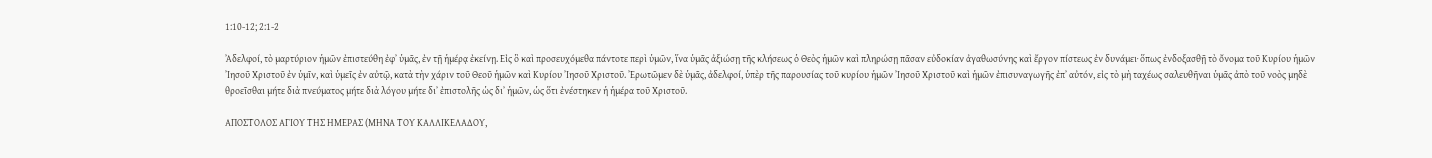1:10-12; 2:1-2

Ἀδελφοί, τὸ μαρτύριον ἡμῶν ἐπιστεύθη ἐφ᾽ ὑμᾶς, ἐν τῇ ἡμέρᾳ ἐκείνῃ. Εἰς ὃ καὶ προσευχόμεθα πάντοτε περὶ ὑμῶν, ἵνα ὑμᾶς ἀξιώσῃ τῆς κλήσεως ὁ Θεὸς ἡμῶν καὶ πληρώσῃ πᾶσαν εὐδοκίαν ἀγαθωσύνης καὶ ἔργον πίστεως ἐν δυνάμει· ὅπως ἐνδοξασθῇ τὸ ὄνομα τοῦ Κυρίου ἡμῶν ᾽Ιησοῦ Χριστοῦ ἐν ὑμῖν, καὶ ὑμεῖς ἐν αὐτῷ, κατὰ τὴν χάριν τοῦ Θεοῦ ἡμῶν καὶ Κυρίου ᾽Ιησοῦ Χριστοῦ. ᾽Ερωτῶμεν δὲ ὑμᾶς, ἀδελφοί, ὑπὲρ τῆς παρουσίας τοῦ κυρίου ἡμῶν ᾽Ιησοῦ Χριστοῦ καὶ ἡμῶν ἐπισυναγωγῆς ἐπ᾽ αὐτόν, εἰς τὸ μὴ ταχέως σαλευθῆναι ὑμᾶς ἀπὸ τοῦ νοὸς μηδὲ θροεῖσθαι μήτε διὰ πνεύματος μήτε διὰ λόγου μήτε δι᾽ ἐπιστολῆς ὡς δι᾽ ἡμῶν, ὡς ὅτι ἐνέστηκεν ἡ ἡμέρα τοῦ Χριστοῦ.

ΑΠΟΣΤΟΛΟΣ ΑΓΙΟΥ ΤΗΣ ΗΜΕΡΑΣ (ΜΗΝΑ ΤΟΥ ΚΑΛΛΙΚΕΛΑΔΟΥ,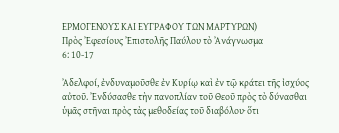ΕΡΜΟΓΕΝΟΥΣ ΚΑΙ ΕΥΓΡΑΦΟΥ ΤΩΝ ΜΑΡΤΥΡΩΝ)
Πρὸς Ἐφεσίους Ἐπιστολῆς Παύλου τὸ Ἀνάγνωσμα
6: 10-17

Ἀδελφοί, ἐνδυναμοῦσθε ἐν Κυρίῳ καὶ ἐν τῷ κράτει τῆς ἰσχύος αὐτοῦ. Ἐνδύσασθε τὴν πανοπλίαν τοῦ Θεοῦ πρὸς τὸ δύνασθαι ὑμᾶς στῆναι πρὸς τὰς μεθοδείας τοῦ διαβόλου· ὅτι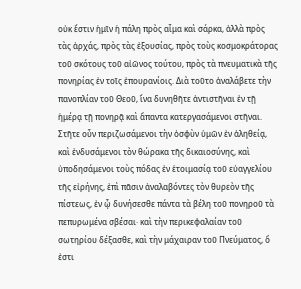οὐκ ἔστιν ἡμῖν ἡ πάλη πρὸς αἷμα καὶ σάρκα, ἀλλὰ πρὸς τὰς ἀρχάς, πρὸς τὰς ἐξουσίας, πρὸς τοὺς κοσμοκράτορας τοῦ σκότους τοῦ αἰῶνος τούτου, πρὸς τὰ πνευματικὰ τῆς πονηρίας ἐν τοῖς ἐπουρανίοις. Διὰ τοῦτο ἀναλάβετε τὴν πανοπλίαν τοῦ Θεοῦ, ἵνα δυνηθῆτε ἀντιστῆναι ἐν τῇ ἡμέρᾳ τῇ πονηρᾷ καὶ ἅπαντα κατεργασάμενοι στῆναι. Στῆτε οὖν περιζωσάμενοι τὴν ὀσφὺν ὑμῶν ἐν ἀληθείᾳ, καὶ ἐνδυσάμενοι τὸν θώρακα τῆς δικαιοσύνης, καὶ ὑποδησάμενοι τοὺς πόδας ἐν ἑτοιμασίᾳ τοῦ εὐαγγελίου τῆς εἰρήνης, ἐπὶ πᾶσιν ἀναλαβόντες τὸν θυρεὸν τῆς πίστεως, ἐν ᾧ δυνήσεσθε πάντα τὰ βέλη τοῦ πονηροῦ τὰ πεπυρωμένα σβέσαι· καὶ τὴν περικεφαλαίαν τοῦ σωτηρίου δέξασθε, καὶ τὴν μάχαιραν τοῦ Πνεύματος, ὅ ἐστι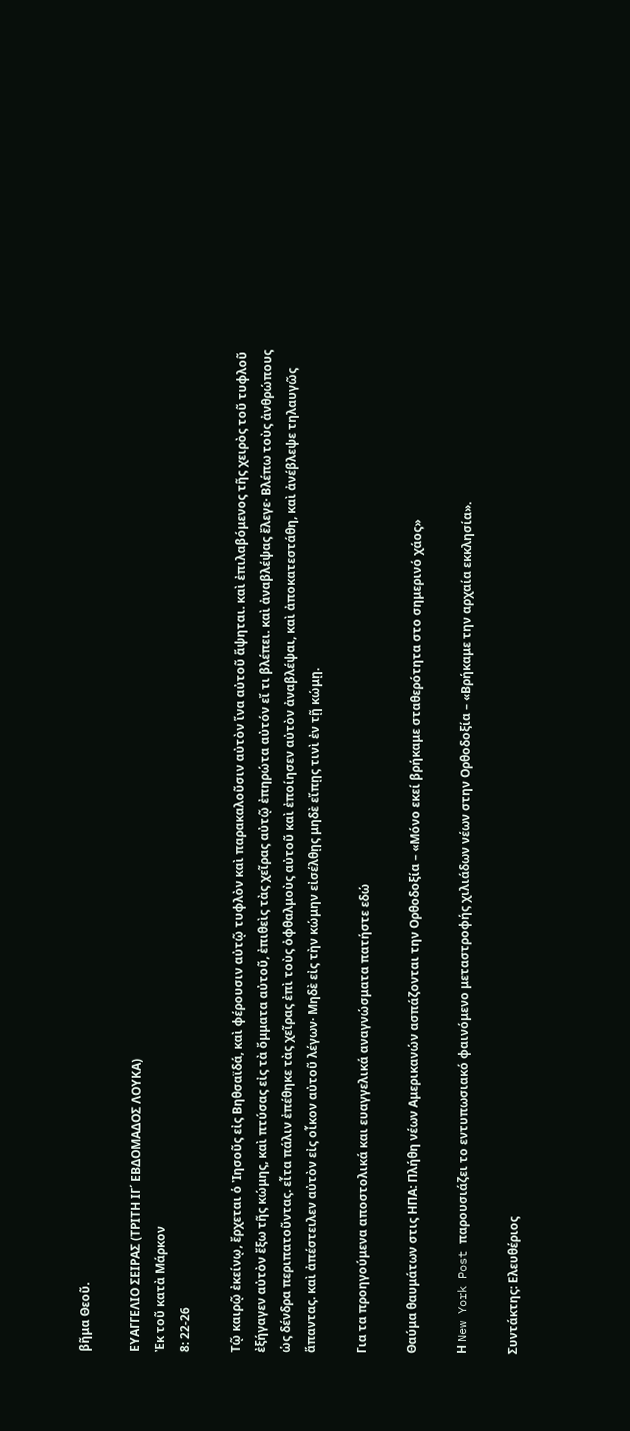βῆμα Θεοῦ.

ΕΥΑΓΓΕΛΙΟ ΣΕΙΡΑΣ (ΤΡΙΤΗ ΙΓ΄ ΕΒΔΟΜΑΔΟΣ ΛΟΥΚΑ)
Ἐκ τοῦ κατὰ Μάρκον
8: 22-26

Τῷ καιρῷ ἐκείνῳ, ἔρχεται ὁ Ἰησοῦς εἰς Βηθσαϊδά, καὶ φέρουσιν αὐτῷ τυφλὸν καὶ παρακαλοῦσιν αὐτὸν ἵνα αὐτοῦ ἅψηται. καὶ ἐπιλαβόμενος τῆς χειρὸς τοῦ τυφλοῦ ἐξήγαγεν αὐτὸν ἔξω τῆς κώμης, καὶ πτύσας εἰς τὰ ὄμματα αὐτοῦ, ἐπιθεὶς τὰς χεῖρας αὐτῷ ἐπηρώτα αὐτόν εἴ τι βλέπει. καὶ ἀναβλέψας ἔλεγε· Βλέπω τοὺς ἀνθρώπους ὡς δένδρα περιπατοῦντας. εἶτα πάλιν ἐπέθηκε τὰς χεῖρας ἐπὶ τοὺς ὀφθαλμοὺς αὐτοῦ καὶ ἐποίησεν αὐτὸν ἀναβλέψαι, καὶ ἀποκατεστάθη, καὶ ἀνέβλεψε τηλαυγῶς ἅπαντας. καὶ ἀπέστειλεν αὐτὸν εἰς οἶκον αὐτοῦ λέγων· Μηδὲ εἰς τὴν κώμην εἰσέλθῃς μηδὲ εἴπῃς τινὶ ἐν τῇ κώμῃ.

Για τα προηγούμενα αποστολικά και ευαγγελικά αναγνώσματα πατήστε εδώ

Θαύμα θαυμάτων στις ΗΠΑ: Πλήθη νέων Αμερικανών ασπάζονται την Ορθοδοξία – «Μόνο εκεί βρήκαμε σταθερότητα στο σημερινό χάος»

Η New York Post παρουσιάζει το εντυπωσιακό φαινόμενο μεταστροφής χιλιάδων νέων στην Ορθοδοξία – «Βρήκαμε την αρχαία εκκλησία».

Συντάκτης: Ελευθέριος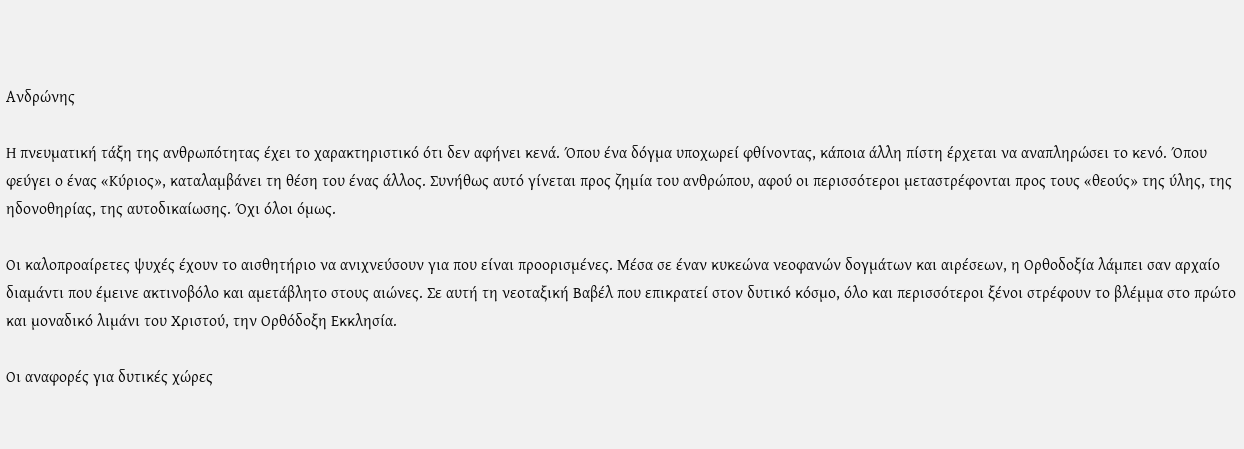Ανδρώνης

Η πνευματική τάξη της ανθρωπότητας έχει το χαρακτηριστικό ότι δεν αφήνει κενά. Όπου ένα δόγμα υποχωρεί φθίνοντας, κάποια άλλη πίστη έρχεται να αναπληρώσει το κενό. Όπου φεύγει ο ένας «Κύριος», καταλαμβάνει τη θέση του ένας άλλος. Συνήθως αυτό γίνεται προς ζημία του ανθρώπου, αφού οι περισσότεροι μεταστρέφονται προς τους «θεούς» της ύλης, της ηδονοθηρίας, της αυτοδικαίωσης. Όχι όλοι όμως.

Οι καλοπροαίρετες ψυχές έχουν το αισθητήριο να ανιχνεύσουν για που είναι προορισμένες. Μέσα σε έναν κυκεώνα νεοφανών δογμάτων και αιρέσεων, η Ορθοδοξία λάμπει σαν αρχαίο διαμάντι που έμεινε ακτινοβόλο και αμετάβλητο στους αιώνες. Σε αυτή τη νεοταξική Βαβέλ που επικρατεί στον δυτικό κόσμο, όλο και περισσότεροι ξένοι στρέφουν το βλέμμα στο πρώτο και μοναδικό λιμάνι του Χριστού, την Ορθόδοξη Εκκλησία.

Οι αναφορές για δυτικές χώρες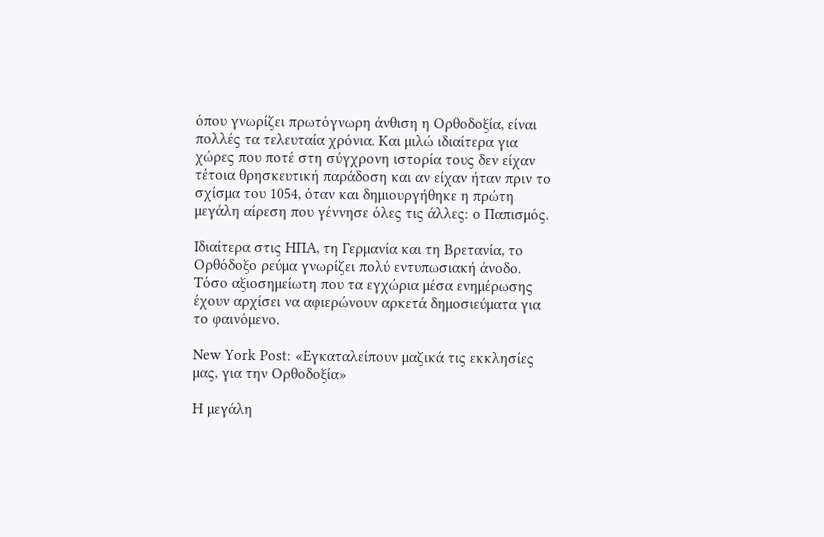όπου γνωρίζει πρωτόγνωρη άνθιση η Ορθοδοξία, είναι πολλές τα τελευταία χρόνια. Και μιλώ ιδιαίτερα για χώρες που ποτέ στη σύγχρονη ιστορία τους δεν είχαν τέτοια θρησκευτική παράδοση και αν είχαν ήταν πριν το σχίσμα του 1054, όταν και δημιουργήθηκε η πρώτη μεγάλη αίρεση που γέννησε όλες τις άλλες: o Παπισμός.

Ιδιαίτερα στις ΗΠΑ, τη Γερμανία και τη Βρετανία, το Ορθόδοξο ρεύμα γνωρίζει πολύ εντυπωσιακή άνοδο. Τόσο αξιοσημείωτη που τα εγχώρια μέσα ενημέρωσης έχουν αρχίσει να αφιερώνουν αρκετά δημοσιεύματα για το φαινόμενο.

New York Post: «Εγκαταλείπουν μαζικά τις εκκλησίες μας, για την Ορθοδοξία»

Η μεγάλη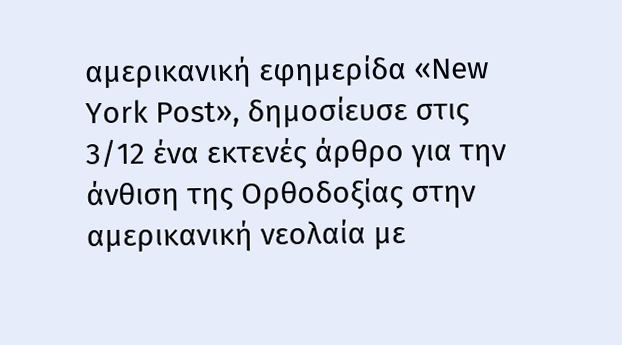αμερικανική εφημερίδα «New York Post», δημοσίευσε στις 3/12 ένα εκτενές άρθρο για την άνθιση της Ορθοδοξίας στην αμερικανική νεολαία με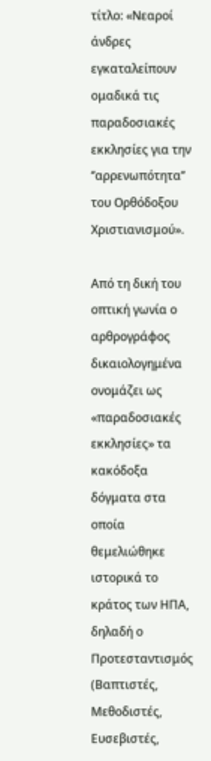τίτλο: «Νεαροί άνδρες εγκαταλείπουν ομαδικά τις παραδοσιακές εκκλησίες για την ‘’αρρενωπότητα’’ του Ορθόδοξου Χριστιανισμού».

Από τη δική του οπτική γωνία ο αρθρογράφος δικαιολογημένα ονομάζει ως «παραδοσιακές εκκλησίες» τα κακόδοξα δόγματα στα οποία θεμελιώθηκε ιστορικά το κράτος των ΗΠΑ, δηλαδή ο Προτεσταντισμός (Βαπτιστές, Μεθοδιστές, Ευσεβιστές,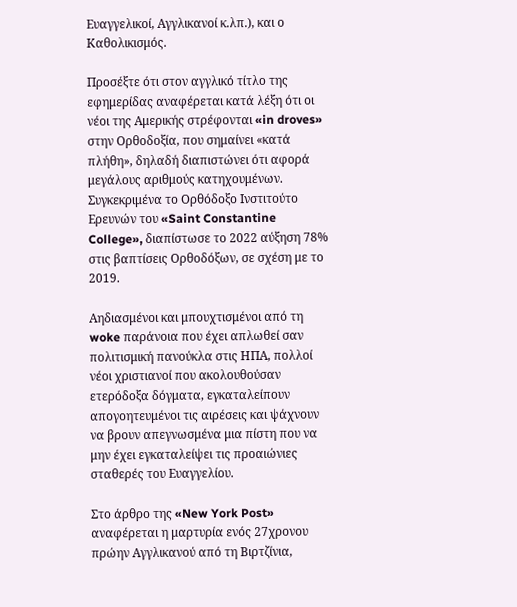Ευαγγελικοί, Αγγλικανοί κ.λπ.), και ο Καθολικισμός.

Προσέξτε ότι στον αγγλικό τίτλο της εφημερίδας αναφέρεται κατά λέξη ότι οι νέοι της Αμερικής στρέφονται «in droves» στην Ορθοδοξία, που σημαίνει «κατά πλήθη», δηλαδή διαπιστώνει ότι αφορά μεγάλους αριθμούς κατηχουμένων. Συγκεκριμένα το Ορθόδοξο Ινστιτούτο Ερευνών του «Saint Constantine College», διαπίστωσε το 2022 αύξηση 78% στις βαπτίσεις Ορθοδόξων, σε σχέση με το 2019.

Αηδιασμένοι και μπουχτισμένοι από τη woke παράνοια που έχει απλωθεί σαν πολιτισμική πανούκλα στις ΗΠΑ, πολλοί νέοι χριστιανοί που ακολουθούσαν ετερόδοξα δόγματα, εγκαταλείπουν απογοητευμένοι τις αιρέσεις και ψάχνουν να βρουν απεγνωσμένα μια πίστη που να μην έχει εγκαταλείψει τις προαιώνιες σταθερές του Ευαγγελίου.

Στο άρθρο της «New York Post» αναφέρεται η μαρτυρία ενός 27χρονου πρώην Αγγλικανού από τη Βιρτζίνια,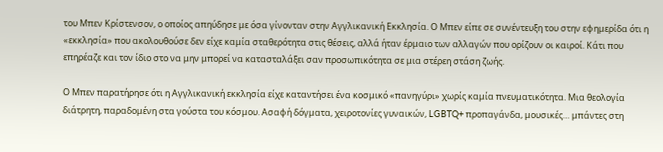του Μπεν Κρίστενσον, ο οποίος απηύδησε με όσα γίνονταν στην Αγγλικανική Εκκλησία. Ο Μπεν είπε σε συνέντευξη του στην εφημερίδα ότι η «εκκλησία» που ακολουθούσε δεν είχε καμία σταθερότητα στις θέσεις, αλλά ήταν έρμαιο των αλλαγών που ορίζουν οι καιροί. Κάτι που επηρέαζε και τον ίδιο στο να μην μπορεί να κατασταλάξει σαν προσωπικότητα σε μια στέρεη στάση ζωής.

Ο Μπεν παρατήρησε ότι η Αγγλικανική εκκλησία είχε καταντήσει ένα κοσμικό «πανηγύρι» χωρίς καμία πνευματικότητα. Μια θεολογία διάτρητη, παραδομένη στα γούστα του κόσμου. Ασαφή δόγματα, χειροτονίες γυναικών, LGBTQ+ προπαγάνδα, μουσικές… μπάντες στη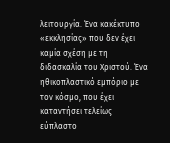λειτουργία. Ένα κακέκτυπο «εκκλησίας» που δεν έχει καμία σχέση με τη διδασκαλία του Χριστού. Ένα ηθικοπλαστικό εμπόριο με τον κόσμο, που έχει καταντήσει τελείως εύπλαστο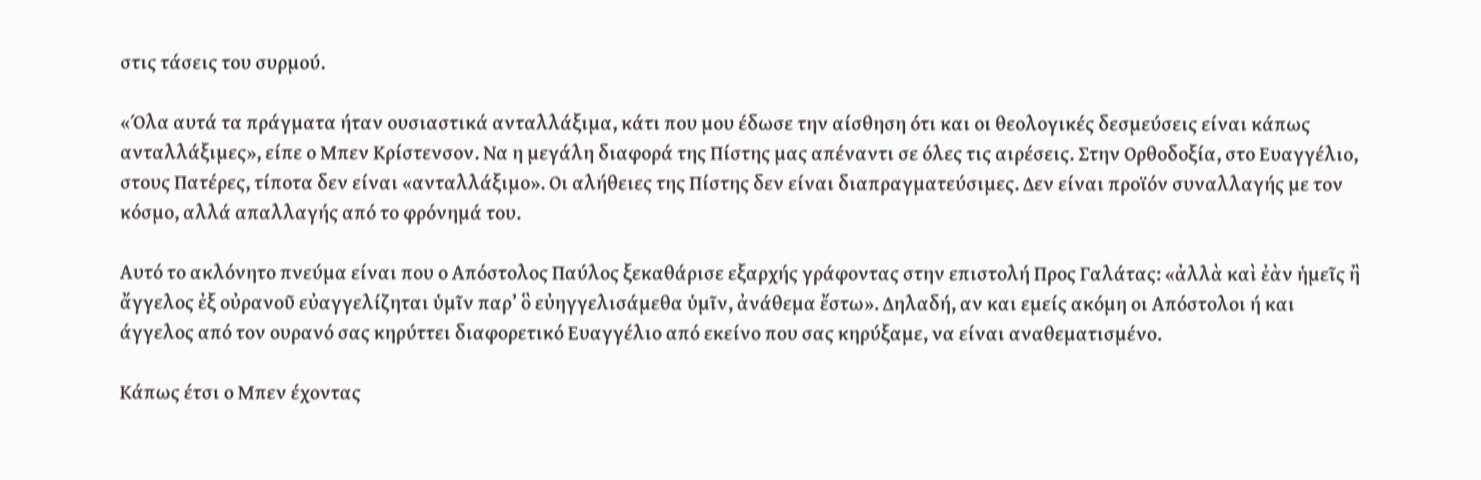στις τάσεις του συρμού.

«Όλα αυτά τα πράγματα ήταν ουσιαστικά ανταλλάξιμα, κάτι που μου έδωσε την αίσθηση ότι και οι θεολογικές δεσμεύσεις είναι κάπως ανταλλάξιμες», είπε ο Μπεν Κρίστενσον. Να η μεγάλη διαφορά της Πίστης μας απέναντι σε όλες τις αιρέσεις. Στην Ορθοδοξία, στο Ευαγγέλιο, στους Πατέρες, τίποτα δεν είναι «ανταλλάξιμο». Οι αλήθειες της Πίστης δεν είναι διαπραγματεύσιμες. Δεν είναι προϊόν συναλλαγής με τον κόσμο, αλλά απαλλαγής από το φρόνημά του.

Αυτό το ακλόνητο πνεύμα είναι που ο Απόστολος Παύλος ξεκαθάρισε εξαρχής γράφοντας στην επιστολή Προς Γαλάτας: «ἀλλὰ καὶ ἐὰν ἡμεῖς ἢ ἄγγελος ἐξ οὐρανοῦ εὐαγγελίζηται ὑμῖν παρ’ ὃ εὐηγγελισάμεθα ὑμῖν, ἀνάθεμα ἔστω». Δηλαδή, αν και εμείς ακόμη οι Απόστολοι ή και άγγελος από τον ουρανό σας κηρύττει διαφορετικό Ευαγγέλιο από εκείνο που σας κηρύξαμε, να είναι αναθεματισμένο.

Κάπως έτσι ο Μπεν έχοντας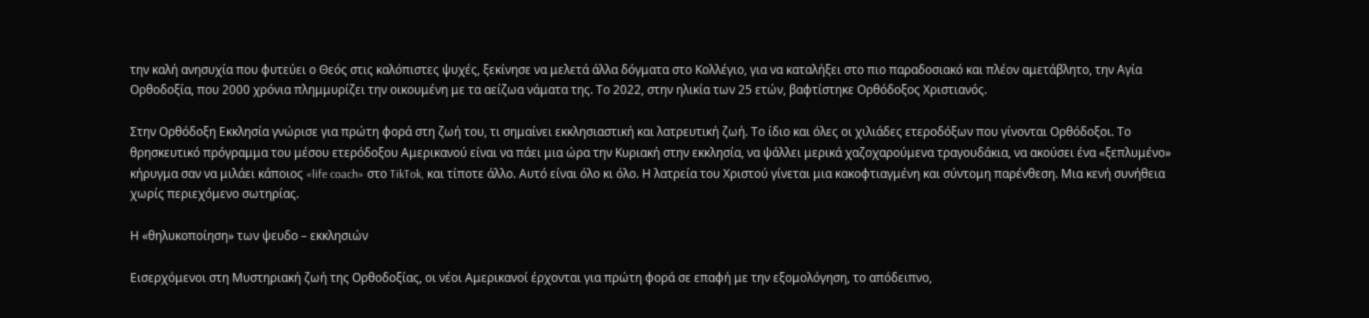την καλή ανησυχία που φυτεύει ο Θεός στις καλόπιστες ψυχές, ξεκίνησε να μελετά άλλα δόγματα στο Κολλέγιο, για να καταλήξει στο πιο παραδοσιακό και πλέον αμετάβλητο, την Αγία Ορθοδοξία, που 2000 χρόνια πλημμυρίζει την οικουμένη με τα αείζωα νάματα της. Το 2022, στην ηλικία των 25 ετών, βαφτίστηκε Ορθόδοξος Χριστιανός.

Στην Ορθόδοξη Εκκλησία γνώρισε για πρώτη φορά στη ζωή του, τι σημαίνει εκκλησιαστική και λατρευτική ζωή. Το ίδιο και όλες οι χιλιάδες ετεροδόξων που γίνονται Ορθόδοξοι. Το θρησκευτικό πρόγραμμα του μέσου ετερόδοξου Αμερικανού είναι να πάει μια ώρα την Κυριακή στην εκκλησία, να ψάλλει μερικά χαζοχαρούμενα τραγουδάκια, να ακούσει ένα «ξεπλυμένο» κήρυγμα σαν να μιλάει κάποιος «life coach» στο TikTok, και τίποτε άλλο. Αυτό είναι όλο κι όλο. Η λατρεία του Χριστού γίνεται μια κακοφτιαγμένη και σύντομη παρένθεση. Μια κενή συνήθεια χωρίς περιεχόμενο σωτηρίας.

Η «θηλυκοποίηση» των ψευδο – εκκλησιών

Εισερχόμενοι στη Μυστηριακή ζωή της Ορθοδοξίας, οι νέοι Αμερικανοί έρχονται για πρώτη φορά σε επαφή με την εξομολόγηση, το απόδειπνο,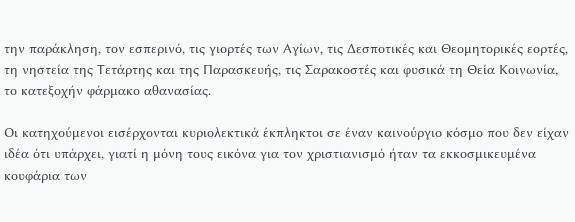την παράκληση, τον εσπερινό, τις γιορτές των Αγίων, τις Δεσποτικές και Θεομητορικές εορτές, τη νηστεία της Τετάρτης και της Παρασκευής, τις Σαρακοστές και φυσικά τη Θεία Κοινωνία, το κατεξοχήν φάρμακο αθανασίας.

Οι κατηχούμενοι εισέρχονται κυριολεκτικά έκπληκτοι σε έναν καινούργιο κόσμο που δεν είχαν ιδέα ότι υπάρχει, γιατί η μόνη τους εικόνα για τον χριστιανισμό ήταν τα εκκοσμικευμένα κουφάρια των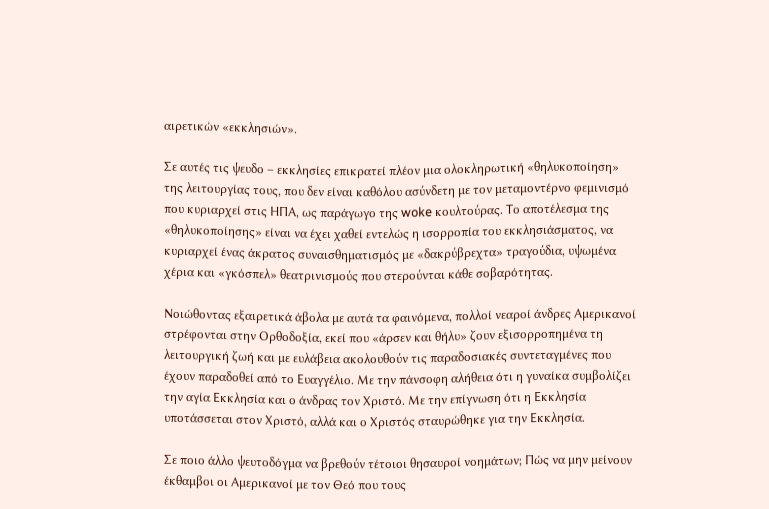αιρετικών «εκκλησιών».

Σε αυτές τις ψευδο – εκκλησίες επικρατεί πλέον μια ολοκληρωτική «θηλυκοποίηση» της λειτουργίας τους, που δεν είναι καθόλου ασύνδετη με τον μεταμοντέρνο φεμινισμό που κυριαρχεί στις ΗΠΑ, ως παράγωγο της woke κουλτούρας. Το αποτέλεσμα της «θηλυκοποίησης» είναι να έχει χαθεί εντελώς η ισορροπία του εκκλησιάσματος, να κυριαρχεί ένας άκρατος συναισθηματισμός με «δακρύβρεχτα» τραγούδια, υψωμένα χέρια και «γκόσπελ» θεατρινισμούς που στερούνται κάθε σοβαρότητας.

Νοιώθοντας εξαιρετικά άβολα με αυτά τα φαινόμενα, πολλοί νεαροί άνδρες Αμερικανοί στρέφονται στην Ορθοδοξία, εκεί που «άρσεν και θήλυ» ζουν εξισορροπημένα τη λειτουργική ζωή και με ευλάβεια ακολουθούν τις παραδοσιακές συντεταγμένες που έχουν παραδοθεί από το Ευαγγέλιο. Με την πάνσοφη αλήθεια ότι η γυναίκα συμβολίζει την αγία Εκκλησία και ο άνδρας τον Χριστό. Με την επίγνωση ότι η Εκκλησία υποτάσσεται στον Χριστό, αλλά και ο Χριστός σταυρώθηκε για την Εκκλησία.

Σε ποιο άλλο ψευτοδόγμα να βρεθούν τέτοιοι θησαυροί νοημάτων; Πώς να μην μείνουν έκθαμβοι οι Αμερικανοί με τον Θεό που τους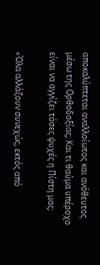αποκαλύπτεται αναλλοίωτος και ανόθευτος μέσω της Ορθοδοξίας; Και τι θαύμα υπέροχο είναι να αγγίζει τόσες ψυχές η Πίστη μας;

«Όλα αλλάζουν συνεχώς, εκτός από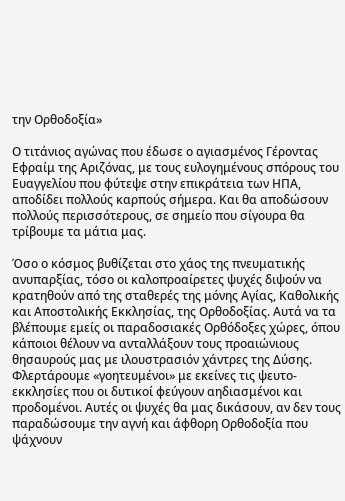την Ορθοδοξία»

Ο τιτάνιος αγώνας που έδωσε ο αγιασμένος Γέροντας Εφραίμ της Αριζόνας, με τους ευλογημένους σπόρους του Ευαγγελίου που φύτεψε στην επικράτεια των ΗΠΑ, αποδίδει πολλούς καρπούς σήμερα. Και θα αποδώσουν πολλούς περισσότερους, σε σημείο που σίγουρα θα τρίβουμε τα μάτια μας.

Όσο ο κόσμος βυθίζεται στο χάος της πνευματικής ανυπαρξίας, τόσο οι καλοπροαίρετες ψυχές διψούν να κρατηθούν από της σταθερές της μόνης Αγίας, Καθολικής και Αποστολικής Εκκλησίας, της Ορθοδοξίας. Αυτά να τα βλέπουμε εμείς οι παραδοσιακές Ορθόδοξες χώρες, όπου κάποιοι θέλουν να ανταλλάξουν τους προαιώνιους θησαυρούς μας με ιλουστρασιόν χάντρες της Δύσης. Φλερτάρουμε «γοητευμένοι» με εκείνες τις ψευτο-εκκλησίες που οι δυτικοί φεύγουν αηδιασμένοι και προδομένοι. Αυτές οι ψυχές θα μας δικάσουν, αν δεν τους παραδώσουμε την αγνή και άφθορη Ορθοδοξία που ψάχνουν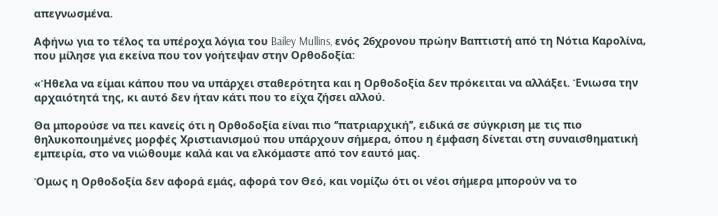απεγνωσμένα.

Αφήνω για το τέλος τα υπέροχα λόγια του Bailey Mullins, ενός 26χρονου πρώην Βαπτιστή από τη Νότια Καρολίνα, που μίλησε για εκείνα που τον γοήτεψαν στην Ορθοδοξία:

«Ήθελα να είμαι κάπου που να υπάρχει σταθερότητα και η Ορθοδοξία δεν πρόκειται να αλλάξει. Ένιωσα την αρχαιότητά της, κι αυτό δεν ήταν κάτι που το είχα ζήσει αλλού.

Θα μπορούσε να πει κανείς ότι η Ορθοδοξία είναι πιο ‘’πατριαρχική’’, ειδικά σε σύγκριση με τις πιο θηλυκοποιημένες μορφές Χριστιανισμού που υπάρχουν σήμερα, όπου η έμφαση δίνεται στη συναισθηματική εμπειρία, στο να νιώθουμε καλά και να ελκόμαστε από τον εαυτό μας.

Όμως η Ορθοδοξία δεν αφορά εμάς, αφορά τον Θεό, και νομίζω ότι οι νέοι σήμερα μπορούν να το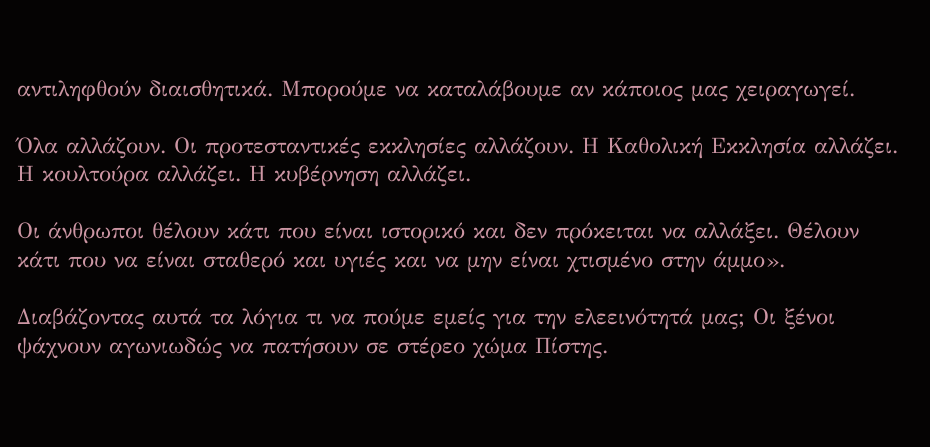αντιληφθούν διαισθητικά. Μπορούμε να καταλάβουμε αν κάποιος μας χειραγωγεί.

Όλα αλλάζουν. Οι προτεσταντικές εκκλησίες αλλάζουν. Η Καθολική Εκκλησία αλλάζει. Η κουλτούρα αλλάζει. Η κυβέρνηση αλλάζει.

Οι άνθρωποι θέλουν κάτι που είναι ιστορικό και δεν πρόκειται να αλλάξει. Θέλουν κάτι που να είναι σταθερό και υγιές και να μην είναι χτισμένο στην άμμο».

Διαβάζοντας αυτά τα λόγια τι να πούμε εμείς για την ελεεινότητά μας; Οι ξένοι ψάχνουν αγωνιωδώς να πατήσουν σε στέρεο χώμα Πίστης.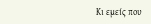Κι εμείς που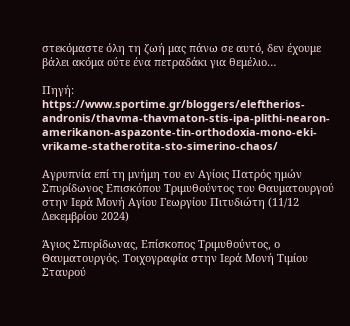στεκόμαστε όλη τη ζωή μας πάνω σε αυτό, δεν έχουμε βάλει ακόμα ούτε ένα πετραδάκι για θεμέλιο…

Πηγή: https://www.sportime.gr/bloggers/eleftherios-andronis/thavma-thavmaton-stis-ipa-plithi-nearon-amerikanon-aspazonte-tin-orthodoxia-mono-eki-vrikame-statherotita-sto-simerino-chaos/

Αγρυπνία επί τη μνήμη του εν Αγίοις Πατρός ημών Σπυρίδωνος Επισκόπου Τριμυθούντος του Θαυματουργού στην Ιερά Μονή Αγίου Γεωργίου Πιτυδιώτη (11/12 Δεκεμβρίου 2024)

Άγιος Σπυρίδωνας, Επίσκοπος Τριμυθούντος, ο Θαυματουργός. Τοιχογραφία στην Ιερά Μονή Τιμίου Σταυρού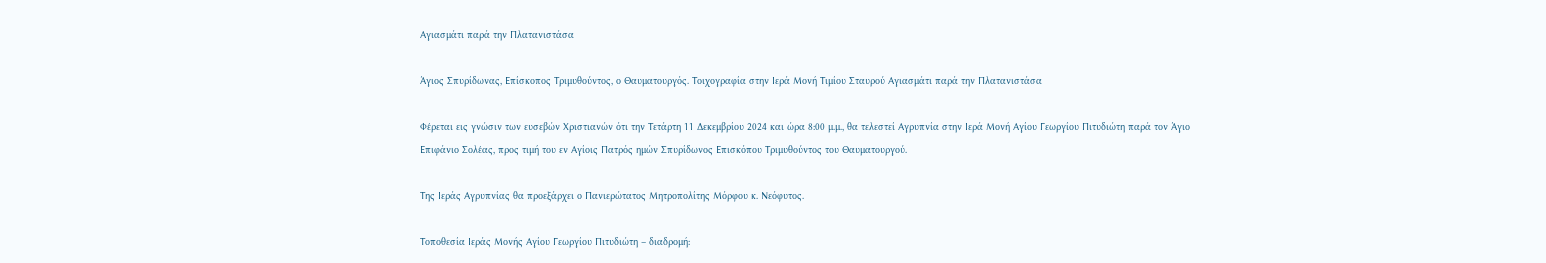Αγιασμάτι παρά την Πλατανιστάσα

Άγιος Σπυρίδωνας, Επίσκοπος Τριμυθούντος, ο Θαυματουργός. Τοιχογραφία στην Ιερά Μονή Τιμίου Σταυρού Αγιασμάτι παρά την Πλατανιστάσα

Φέρεται εις γνώσιν των ευσεβών Χριστιανών ότι την Τετάρτη 11 Δεκεμβρίου 2024 και ώρα 8:00 μ.μ., θα τελεστεί Αγρυπνία στην Ιερά Μονή Αγίου Γεωργίου Πιτυδιώτη παρά τον Άγιο Επιφάνιο Σολέας, προς τιμή του εν Αγίοις Πατρός ημών Σπυρίδωνος Επισκόπου Τριμυθούντος του Θαυματουργού.

Της Ιεράς Αγρυπνίας θα προεξάρχει ο Πανιερώτατος Μητροπολίτης Μόρφου κ. Νεόφυτος.

Τοποθεσία Ιεράς Μονής Αγίου Γεωργίου Πιτυδιώτη – διαδρομή: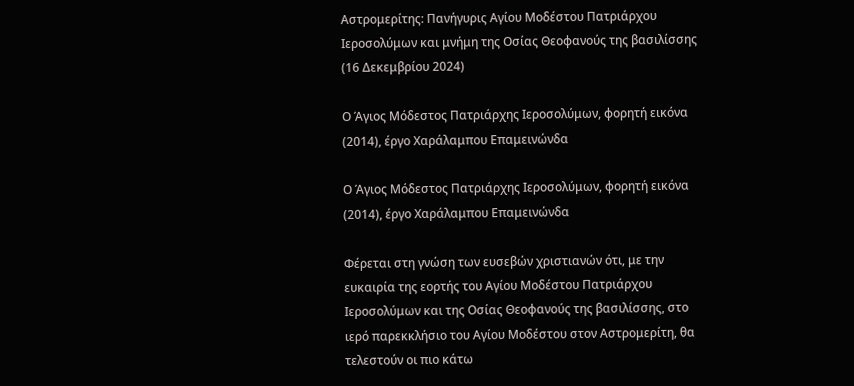Αστρομερίτης: Πανήγυρις Αγίου Μοδέστου Πατριάρχου Ιεροσολύμων και μνήμη της Οσίας Θεοφανούς της βασιλίσσης (16 Δεκεμβρίου 2024)

Ο Άγιος Μόδεστος Πατριάρχης Ιεροσολύμων, φορητή εικόνα (2014), έργο Χαράλαμπου Επαμεινώνδα

Ο Άγιος Μόδεστος Πατριάρχης Ιεροσολύμων, φορητή εικόνα (2014), έργο Χαράλαμπου Επαμεινώνδα

Φέρεται στη γνώση των ευσεβών χριστιανών ότι, με την ευκαιρία της εορτής του Αγίου Μοδέστου Πατριάρχου Ιεροσολύμων και της Οσίας Θεοφανούς της βασιλίσσης, στο ιερό παρεκκλήσιο του Αγίου Μοδέστου στον Αστρομερίτη, θα τελεστούν οι πιο κάτω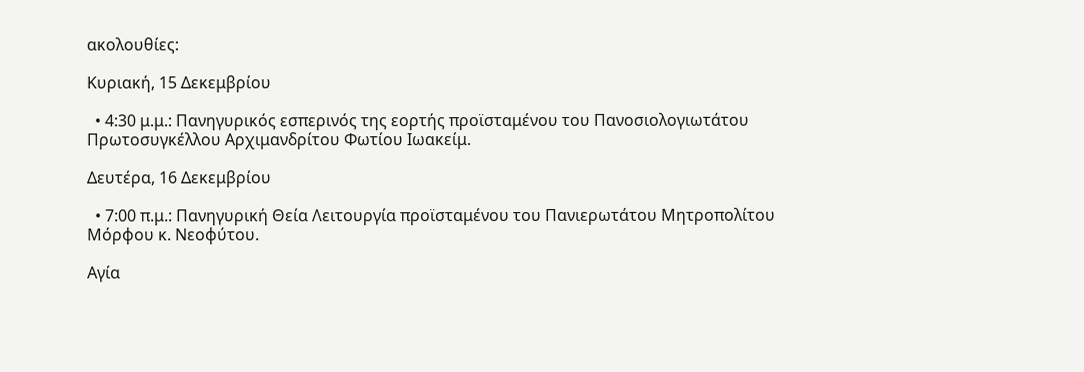ακολουθίες:

Κυριακή, 15 Δεκεμβρίου

  • 4:30 μ.μ.: Πανηγυρικός εσπερινός της εορτής προϊσταμένου του Πανοσιολογιωτάτου Πρωτοσυγκέλλου Αρχιμανδρίτου Φωτίου Ιωακείμ.

Δευτέρα, 16 Δεκεμβρίου

  • 7:00 π.μ.: Πανηγυρική Θεία Λειτουργία προϊσταμένου του Πανιερωτάτου Μητροπολίτου Μόρφου κ. Νεοφύτου.

Αγία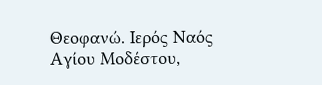Θεοφανώ. Ιερός Ναός Αγίου Μοδέστου,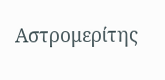Αστρομερίτης